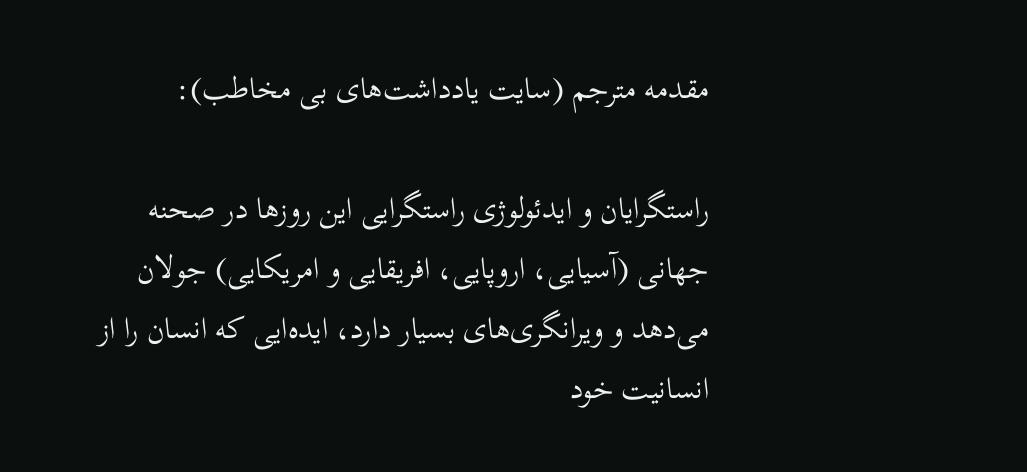مقدمه مترجم (سایت یادداشت‌های بی مخاطب):

راستگرایان و ایدئولوژی راستگرایی این روزها در صحنه جهانی (آسیایی، اروپایی، افریقایی و امریکایی) جولان می‌دهد و ویرانگری‌های بسیار دارد، ایده‌ایی که انسان را از انسانیت خود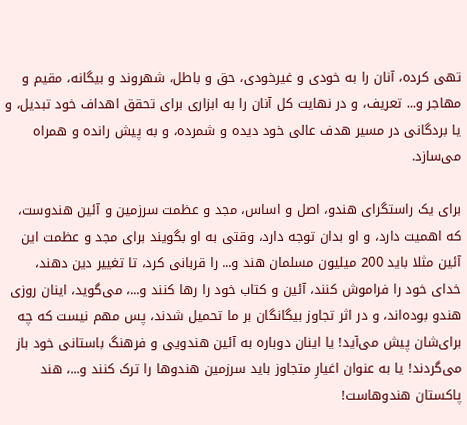تهی کرده، آنان را به خودی و غیرخودی، حق و باطل، شهروند و بیگانه، مقیم و مهاجر و... تعریف، و در نهایت کل آنان را به ابزاری برای تحقق اهداف خود تبدیل، و یا بردگانی در مسیر هدف عالی خود دیده و شمرده، و به پیش رانده و همراه می‌سازد.

برای یک راستگرای هندو، اصل و اساس، مجد و عظمت سرزمین و آئین هندوست، که اهمیت دارد، و او بدان توجه دارد، وقتی به او بگویند برای مجد و عظمت این آئین مثلا باید 200 میلیون مسلمان هند و... را قربانی کرد، تا تغییر دین دهند، خدای خود را فراموش کنند، آئین و کتاب خود را رها کنند و...، می‌گوید، اینان روزی هندو بوده‌اند، و در اثر تجاوز بیگانگان بر ما تحمیل شدند، پس مهم نیست که چه برای‌شان پیش می‌آید! یا اینان دوباره به آئین هندویی و فرهنگ باستانی خود باز می‌گردند! یا به عنوان اغیارِ متجاوز باید سرزمین هندوها را ترک کنند و...، هند پاکستان هندوهاست!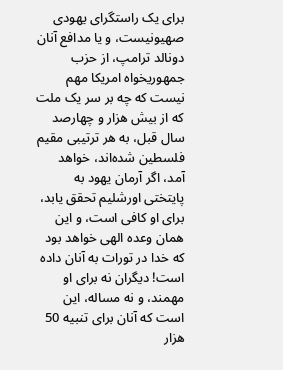برای یک راستگرای یهودی صهیونیست، و یا مدافع آنان دونالد ترامپ، از حزب جمهوریخواه امریکا مهم نیست که چه بر سر یک ملت که از بیش هزار و چهارصد سال قبل، به هر ترتیبی مقیم فلسطین شده‌اند، خواهد آمد، اگر آرمان یهود به پایتختی اورشلیم تحقق یابد، برای او کافی است، و این همان وعده الهی خواهد بود که خدا در تورات به آنان داده است! دیگران نه برای او مهمند، و نه مساله، این است که آنان برای تنبیه 50 هزار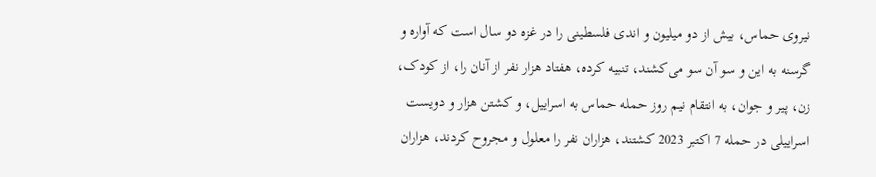نیروی حماس، بیش از دو میلیون و اندی فلسطینی را در غزه دو سال است که آواره و گرسنه به این و سو آن سو می‌کشند، تنبیه کرده، هفتاد هزار نفر از آنان را، از کودک، زن، پیر و جوان، به انتقام نیم روز حمله حماس به اسراییل، و کشتن هزار و دویست اسراییلی در حمله 7 اکتبر 2023 کشتند، هزاران نفر را معلول و مجروح کردند، هزاران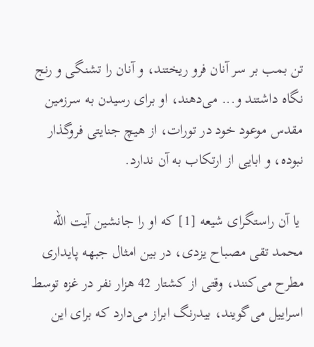تن بمب بر سر آنان فرو ریختند، و آنان را تشنگی و رنج نگاه داشتند و... می‌دهند، او برای رسیدن به سرزمین مقدس موعود خود در تورات، از هیچ جنایتی فروگذار نبوده، و ابایی از ارتکاب به آن ندارد.

 یا آن راستگرای شیعه [1] که او را جانشین آیت الله محمد تقی مصباح یزدی، در بین امثال جبهه پایداری مطرح می‌کنند، وقتی از کشتار 42 هزار نفر در غزه توسط اسراییل می‌گویند، بیدرنگ ابراز می‌دارد که برای این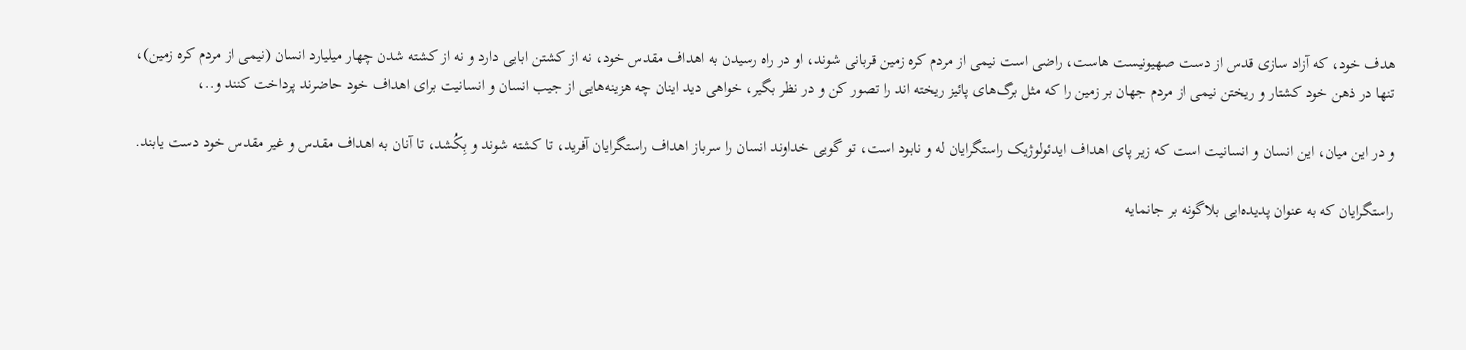هدف خود، که آزاد سازی قدس از دست صهیونیست هاست، راضی است نیمی از مردم کره زمین قربانی شوند، او در راه رسیدن به اهداف مقدس خود، نه از کشتن ابایی دارد و نه از کشته شدن چهار میلیارد انسان (نیمی از مردم کره زمین)، تنها در ذهن خود کشتار و ریختن نیمی از مردم جهان بر زمین را که مثل برگ‌های پائیز ریخته اند را تصور کن و در نظر بگیر، خواهی دید اینان چه هزینه‌هایی از جیب انسان و انسانیت برای اهداف خود حاضرند پرداخت کنند و..،

و در این میان، این انسان و انسانیت است که زیر پای اهداف ایدئولوژیک راستگرایان له و نابود است، تو گویی خداوند انسان را سرباز اهداف راستگرایان آفرید، تا کشته شوند و بِکُشد، تا آنان به اهداف مقدس و غیر مقدس خود دست یابند.

راستگرایان که به عنوان پدیده‌ایی بلاگونه بر جانمایه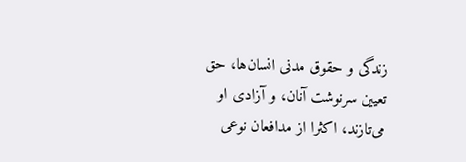زندگی و حقوق مدنی انسان‌ها، حق تعیین سرنوشت آنان، و آزادی او می‌تازند، اکثرا از مدافعان نوعی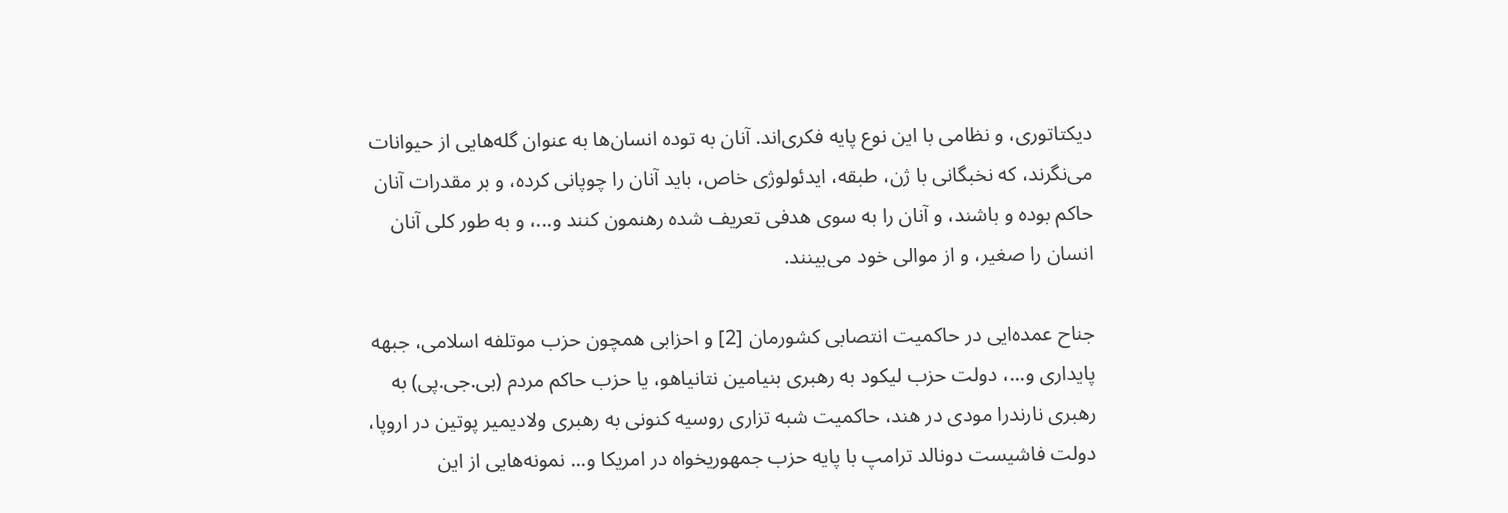دیکتاتوری، و نظامی با این نوع پایه فکری‌اند. آنان به توده انسان‌ها به عنوان گله‌هایی از حیوانات می‌نگرند، که نخبگانی با ژن، طبقه، ایدئولوژی خاص، باید آنان را چوپانی کرده، و بر مقدرات آنان حاکم بوده و باشند، و آنان را به سوی هدفی تعریف شده رهنمون کنند و...، و به طور کلی آنان انسان را صغیر، و از موالی خود می‌بینند.

جناح عمده‌ایی در حاکمیت انتصابی کشورمان [2] و احزابی همچون حزب موتلفه اسلامی، جبهه پایداری و...، دولت حزب لیکود به رهبری بنیامین نتانیاهو، یا حزب حاکم مردم (بی.جی.پی) به رهبری نارندرا مودی در هند، حاکمیت شبه تزاری روسیه کنونی به رهبری ولادیمیر پوتین در اروپا، دولت فاشیست دونالد ترامپ با پایه حزب جمهوریخواه در امریکا و... نمونه‌هایی از این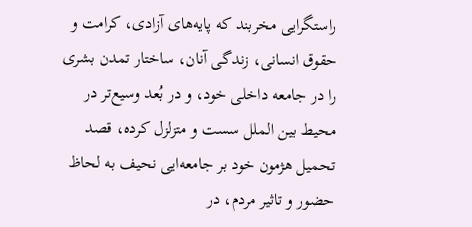راستگرایی مخربند که پایه‌های آزادی، کرامت و حقوق انسانی، زندگی آنان، ساختار تمدن بشری را در جامعه داخلی خود، و در بُعد وسیع‌تر در محیط بین الملل سست و متزلزل کرده، قصد تحمیل هژمون خود بر جامعه‌ایی نحیف به لحاظ حضور و تاثیر مردم، در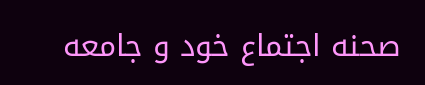صحنه اجتماع خود و جامعه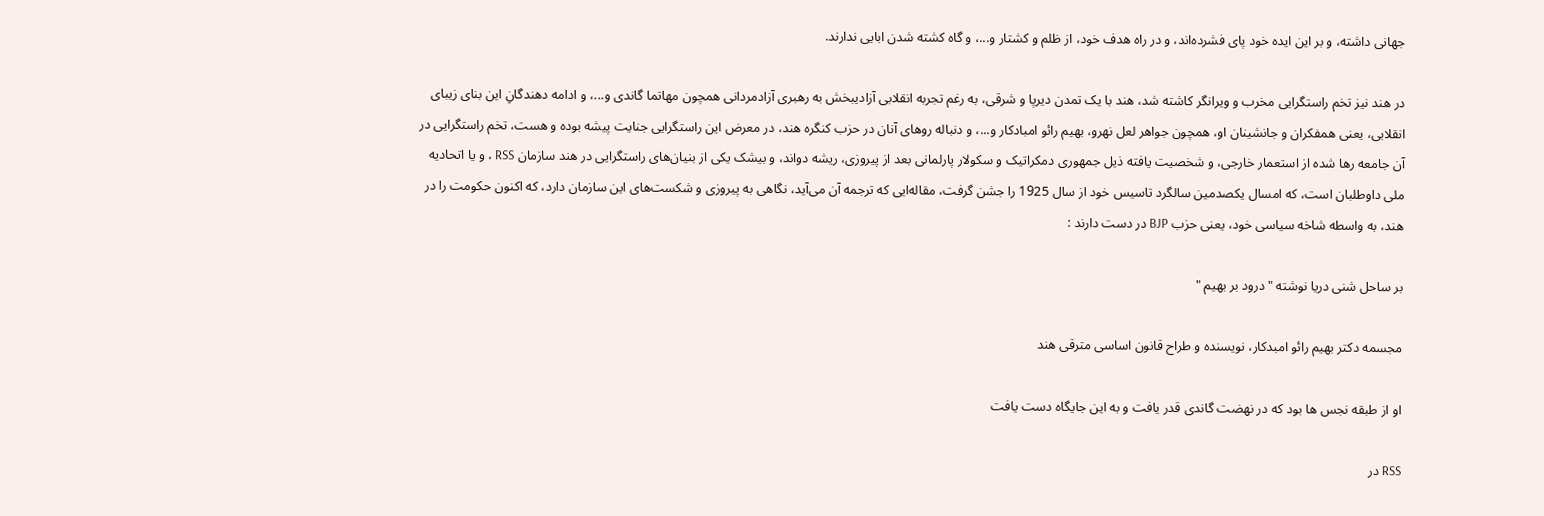جهانی داشته، و بر این ایده خود پای فشرده‌اند، و در راه هدف خود، از ظلم و کشتار و...، و گاه کشته شدن ابایی ندارند.

در هند نیز تخم راستگرایی مخرب و ویرانگر کاشته شد، هند با یک تمدن دیرپا و شرقی، به رغم تجربه انقلابی آزادیبخش به رهبری آزادمردانی همچون مهاتما گاندی و...، و ادامه دهندگانِ این بنای زیبای انقلابی، یعنی همفکران و جانشینان او، همچون جواهر لعل نهرو، بهیم رائو امبادکار و...، و دنباله روهای آنان در حزب کنگره هند، در معرض این راستگرایی جنایت پیشه بوده و هست، تخم راستگرایی در آن جامعه رها شده از استعمار خارجی، و شخصیت یافته ذیل جمهوری دمکراتیک و سکولار پارلمانی بعد از پیروزی، ریشه دواند، و بیشک یکی از بنیان‌های راستگرایی در هند سازمان RSS ، و یا اتحادیه ملی داوطلبان است، که امسال یکصدمین سالگرد تاسیس خود از سال 1925 را جشن گرفت، مقاله‌ایی که ترجمه آن می‌آید، نگاهی به پیروزی و شکست‌های این سازمان دارد، که اکنون حکومت را در هند، به واسطه شاخه سیاسی خود، یعنی حزب BJP در دست دارند :

بر ساحل شنی دریا نوشته "درود بر بهیم "

مجسمه دکتر بهیم رائو امبدکار، نویسنده و طراح قانون اساسی مترقی هند

او از طبقه نجس ها بود که در نهضت گاندی قدر یافت و به این جایگاه دست یافت

RSS در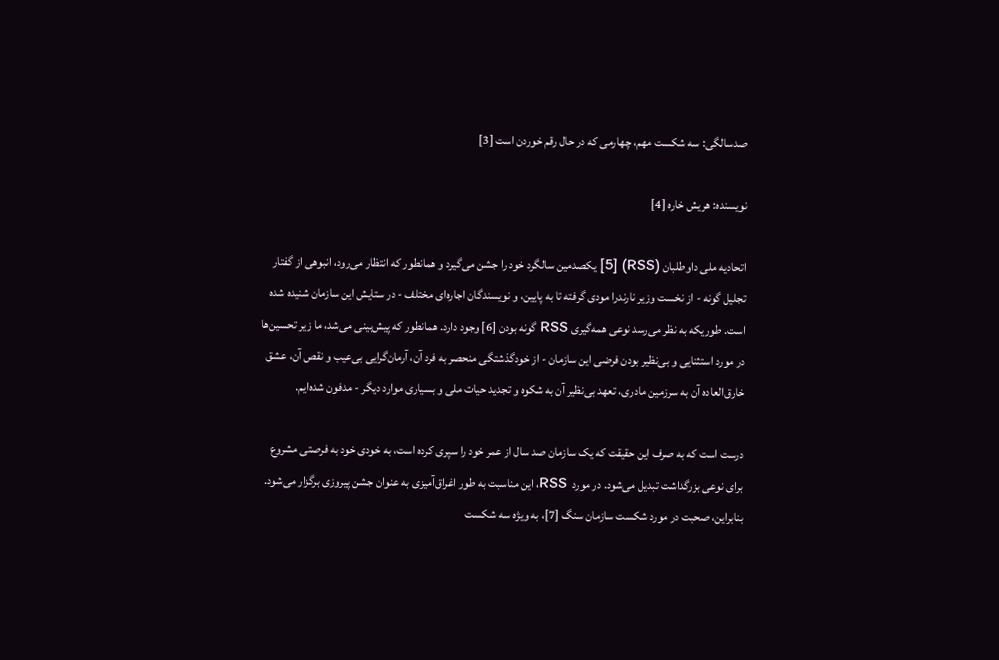صدسالگی: سه شکست مهم، چهارمی که در حال رقم خوردن است [3]

نویسنده: هریش خاره [4]

اتحادیه ملی داوطلبان (RSS) [5] یکصدمین سالگرد خود را جشن می‌گیرد و همانطور که انتظار می‌رود، انبوهی از گفتار تجلیل گونه - از نخست وزیر نارندرا مودی گرفته تا به پایین، و نویسندگان اجاره‌ای مختلف - در ستایش این سازمان شنیده شده است. طوریکه به نظر می‌رسد نوعی همه‌گیری RSS گونه بودن [6] وجود دارد. همانطور که پیش‌بینی می‌شد، ما زیر تحسین‌ها در مورد استثنایی و بی‌نظیر بودن فرضی این سازمان - از خودگذشتگی منحصر به فرد آن، آرمان‌گرایی بی‌عیب و نقص آن، عشق خارق‌العاده آن به سرزمین مادری، تعهد بی‌نظیر آن به شکوه و تجدید حیات ملی و بسیاری موارد دیگر - مدفون شده‌ایم.

درست است که به صرف این حقیقت که یک سازمان صد سال از عمر خود را سپری کرده است، به خودی خود به فرصتی مشروع برای نوعی بزرگداشت تبدیل می‌شود. در مورد  RSS، این مناسبت به طور اغراق‌آمیزی به عنوان جشن پیروزی برگزار می‌شود. بنابراین، صحبت در مورد شکست سازمان سنگ [7]، به ویژه سه شکست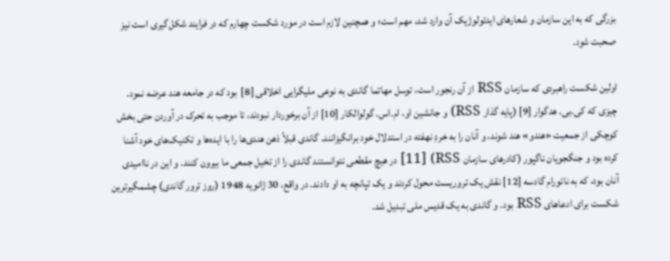بزرگی که به این سازمان و شعارهای ایدئولوژیک آن وارد شد، مهم است؛ و همچنین لازم است در مورد شکست چهارم که در فرایند شکل‌گیری است نیز صحبت شود.

اولین شکست راهبردی که سازمان RSS از آن رنجور است، توسل مهاتما گاندی به نوعی ملیگرایی اخلاقی [8]  بود که در جامعه هند عرضه نمود. چیزی که کی.بی. هدگوار [9] (پایه گذار RSS) و جانشین او، ام.اس. گولوالکار [10] از آن برخوردار نبودند، تا موجب به تحرک در آوردن حتی بخش کوچکی از جمعیت «هندو» هند شوند، و آنان را به خردِ نهفته در استدلال خود برانگیزانند. گاندی قبلاً ذهن هندی‌ها را با ایده‌ها و تکنیک‌های خود آشنا کرده بود و جنگجویان ناگپور (کادرهای سازمان RSS) [11] در هیچ مقطعی نتوانستند گاندی را از تخیل جمعی ما بیرون کنند. و این در ناامیدی آنان بود، که به ناتورام گادسه [12] نقش یک تروریست محول کردند و یک تپانچه به او دادند. در واقع، 30 ژانویه 1948 (روز ترور گاندی) چشمگیرترین شکست برای ادعاهای RSS بود. و گاندی به یک قدیس ملی تبدیل شد.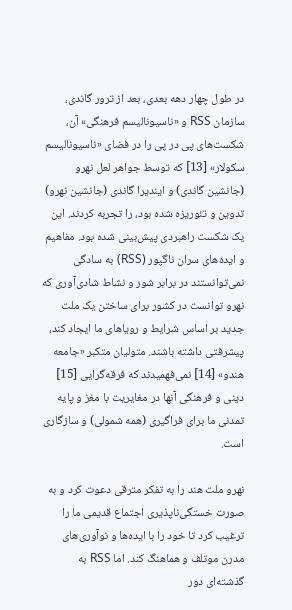در طول چهار دهه بعدی، بعد از ترور گاندی، سازمان RSS و «ناسیونالیسم فرهنگی» آن، شکست‌های پی در پی را در فضای «ناسیونالیسم سکولار» [13] که توسط جواهر لعل نهرو (جانشین گاندی) و ایندیرا گاندی (جانشین نهرو) تدوین و تئوریزه شده بود، را تجربه کردند. این یک شکست راهبردی پیش‌بینی شده بود. مفاهیم و ایده‌های سران ناگپور (RSS) به سادگی نمی‌توانستند در برابر شور و نشاط شادی‌آوری که نهرو توانست در کشور برای ساختن یک ملت جدید بر اساس شرایط و رویاهای ما ایجاد کند، پیشرفتی داشته باشند. متولیان متکبر «جامعه هندو» [14] نمی‌فهمیدند که فرقه‌گرایی [15] دینی و فرهنگی آنها در مغایریت با مغز و پایه تمدنی ما برای فراگیری (همه شمولی) و سازگاری است.

نهرو ملت هند را به تفکر مترقی دعوت کرد و به صورت خستگی‌ناپذیری اجتماع قدیمی ما را ترغیب کرد تا خود را با ایده‌ها و نوآوری‌های مدرن موتلف و هماهنگ کند. اما RSS به گذشته‌ای دور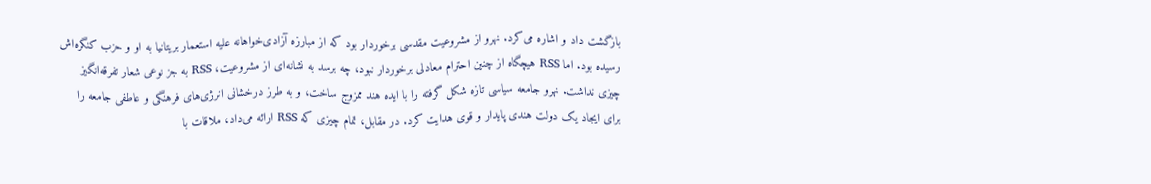بازگشت داد و اشاره می‌کرد. نهرو از مشروعیت مقدسی برخوردار بود که از مبارزه آزادی‌خواهانه علیه استعمار بریتانیا به او و حزب کنگره‌اش رسیده بود. اما RSS هیچگاه از چنین احترام معادلی برخوردار نبود، چه برسد به نشانه‌ای از مشروعیت، RSS به جز نوعی شعار تفرقه‌انگیز چیزی نداشت. نهرو جامعه سیاسی تازه شکل گرفته را با ایده هند ممزوج ساخت، و به طرز درخشانی انرژی‌های فرهنگی و عاطفی جامعه را برای ایجاد یک دولت هندی پایدار و قوی هدایت کرد. در مقابل، تمام چیزی که RSS ارائه می‌داد، ملاقات با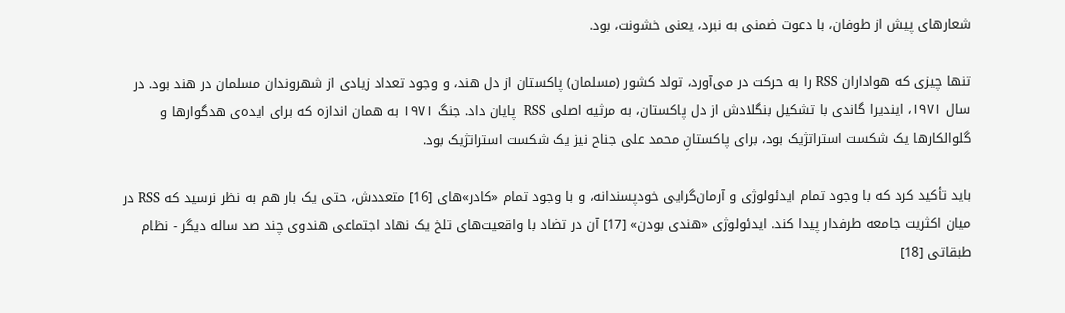شعارهای پیش از طوفان، با دعوت ضمنی به نبرد، یعنی خشونت، بود.

تنها چیزی که هواداران RSS را به حرکت در می‌آورد، تولد کشور (مسلمان) پاکستان از دل هند، و وجود تعداد زیادی از شهروندان مسلمان در هند بود. در سال ۱۹۷۱، ایندیرا گاندی با تشکیل بنگلادش از دل پاکستان، به مرثیه اصلی RSS  پایان داد. جنگ ۱۹۷۱ به همان اندازه که برای ایده‌ی هدگوارها و گلوالکارها یک شکست استراتژیک بود، برای پاکستانِ محمد علی جناح نیز یک شکست استراتژیک بود.

باید تأکید کرد که با وجود تمام ایدئولوژی و آرمان‌گرایی خودپسندانه، و با وجود تمام «کادر»های [16] متعددش، حتی یک بار هم به نظر نرسید که RSS در میان اکثریت جامعه طرفدار پیدا کند. ایدئولوژی «هندی بودن» [17] آن در تضاد با واقعیت‌های تلخ یک نهاد اجتماعی هندوی چند صد ساله دیگر - نظام طبقاتی [18]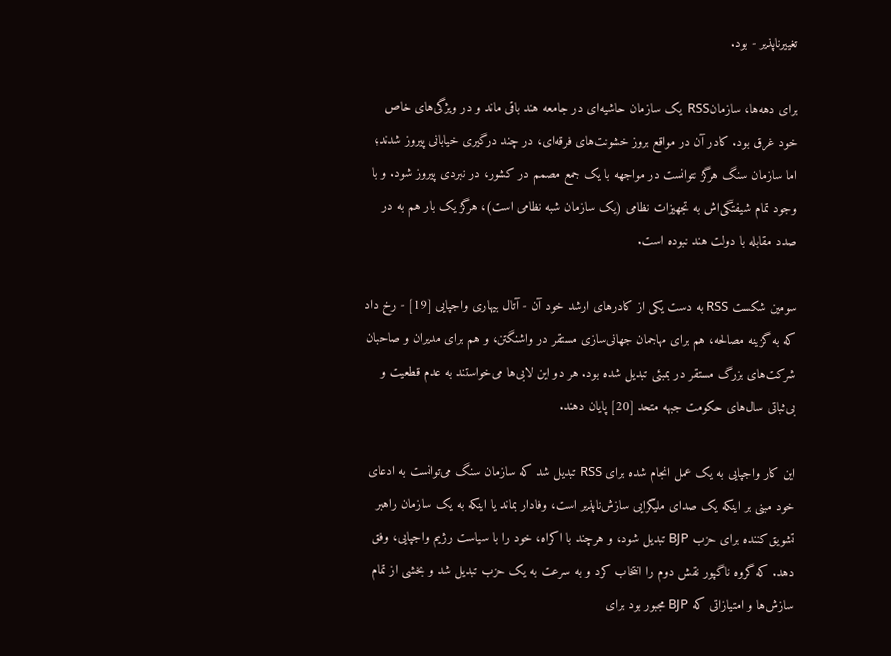تغییرناپذیر - بود.

برای دهه‌ها، سازمانRSS  یک سازمان حاشیه‌ای در جامعه هند باقی ماند و در ویژگی‌های خاص خود غرق بود. کادر آن در مواقع بروز خشونت‌های فرقه‌ای، در چند درگیری خیابانی پیروز شدند؛ اما سازمان سنگ هرگز نتوانست در مواجهه با یک جمع مصمم در کشور، در نبردی پیروز شود. و با وجود تمام شیفتگی‌اش به تجهیزات نظامی (یک سازمان شبه نظامی است)، هرگز یک بار هم به در صدد مقابله با دولت هند نبوده است.

سومین شکست RSS به دست یکی از کادرهای ارشد خود آن - آتال بیهاری واجپایی [19] - رخ داد که به گزینه مصالحه، هم برای مهاجمان جهانی‌سازی مستقر در واشنگتن، و هم برای مدیران و صاحبان شرکت‌های بزرگ مستقر در بمبئی تبدیل شده بود. هر دو این لابی‌ها می‌خواستند به عدم قطعیت و بی‌ثباتی سال‌های حکومت جبهه متحد [20] پایان دهند.

این کار واجپایی به یک عمل انجام ‌شده برای RSS تبدیل شد که سازمان سنگ می‌توانست به ادعای خود مبنی بر اینکه یک صدای ملیگرایی سازش‌ناپذیر است، وفادار بماند یا اینکه به یک سازمان راهبر تشویق‌کننده برای حزب BJP تبدیل شود، و هرچند با اکراه، خود را با سیاست رژیم واجپایی، وفق دهد. که گروه ناگپور نقش دوم را انتخاب کرد و به سرعت به یک حزب تبدیل شد و بخشی از تمام سازش‌ها و امتیازاتی که BJP مجبور بود برای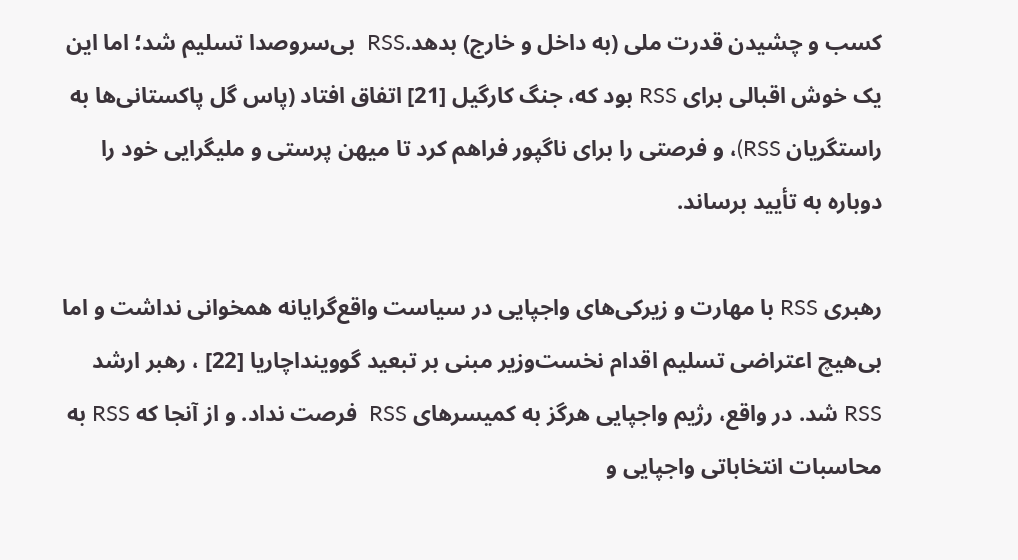کسب و چشیدن قدرت ملی (به داخل و خارج) بدهد.RSS  بی‌سروصدا تسلیم شد؛ اما این یک خوش اقبالی برای RSS بود که، جنگ کارگیل [21] اتفاق افتاد (پاس گل پاکستانی‌ها به راستگریان RSS)، و فرصتی را برای ناگپور فراهم کرد تا میهن پرستی و ملیگرایی خود را دوباره به تأیید برساند.

رهبری RSS با مهارت‌ و زیرکی‌های واجپایی در سیاست واقع‌گرایانه همخوانی نداشت و اما بی‌هیچ اعتراضی تسلیم اقدام نخست‌وزیر مبنی بر تبعید گووینداچاریا [22] ، رهبر ارشد RSS شد. در واقع، رژیم واجپایی هرگز به کمیسرهای RSS  فرصت نداد. و از آنجا که RSS به محاسبات انتخاباتی واجپایی و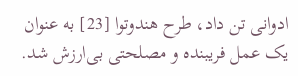ادوانی تن داد، طرح هندوتوا [23] به عنوان یک عمل فریبنده و مصلحتی بی‌ارزش شد.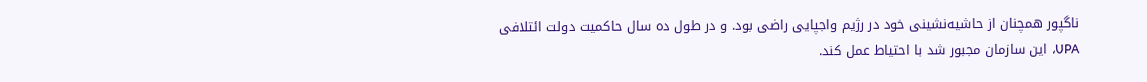ناگپور همچنان از حاشیه‌نشینی خود در رژیم واجپایی راضی بود. و در طول ده سال حاکمیت دولت ائتلافی  UPA، این سازمان مجبور شد با احتیاط عمل کند.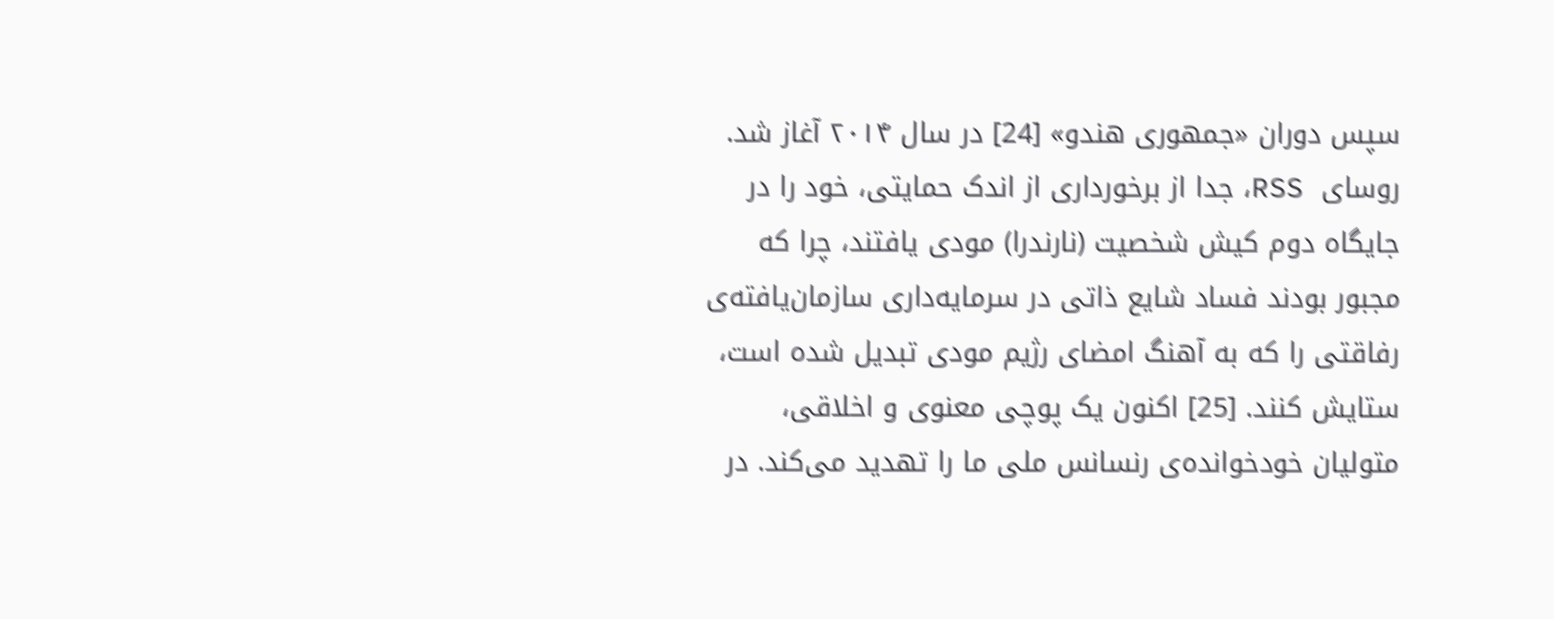سپس دوران «جمهوری هندو» [24] در سال ۲۰۱۴ آغاز شد. روسای  RSS، جدا از برخورداری از اندک حمایتی، خود را در جایگاه دوم کیش شخصیت (نارندرا) مودی یافتند، چرا که مجبور بودند فساد شایع ذاتی در سرمایه‌داری سازمان‌یافته‌ی رفاقتی را که به آهنگ امضای رژیم مودی تبدیل شده است، ستایش کنند. [25] اکنون یک پوچی معنوی و اخلاقی، متولیان خودخوانده‌ی رنسانس ملی ما را تهدید می‌کند. در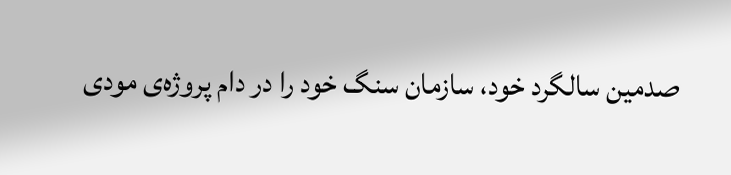صدمین سالگرد خود، سازمان سنگ خود را در دام پروژه‌ی مودی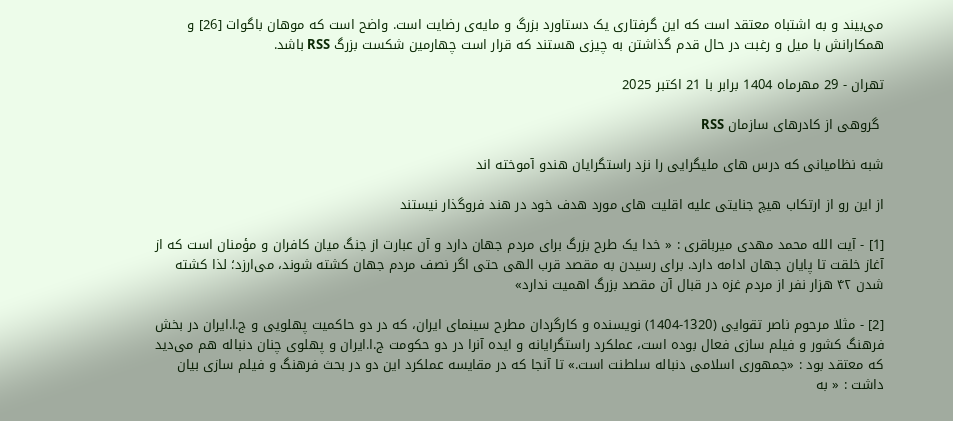می‌بیند و به اشتباه معتقد است که این گرفتاری یک دستاورد بزرگ و مایه‌ی رضایت است. واضح است که موهان باگوات [26] و همکارانش با میل و رغبت در حال قدم گذاشتن به چیزی هستند که قرار است چهارمین شکست بزرگ RSS باشد.

تهران - 29 مهرماه 1404 برابر با 21 اکتبر 2025

 گروهی از کادرهای سازمان RSS

شبه نظامیانی که درس های ملیگرایی را نزد راستگرایان هندو آموخته اند

از این رو از ارتکاب هیچ جنایتی علیه اقلیت های مورد هدف خود در هند فروگذار نیستند

[1] - آیت الله محمد مهدی میرباقری : « خدا یک طرح بزرگ برای مردم جهان دارد و آن عبارت از جنگ میان کافران و مؤمنان است که از آغاز خلقت تا پایان جهان ادامه دارد. برای رسیدن به مقصد قرب الهی حتی اگر نصف مردم جهان کشته شوند، می‌ارزد؛ لذا کشته شدن ۴۲ هزار نفر از مردم غزه در قبال آن مقصد بزرگ اهمیت ندارد»

[2] - مثلا مرحوم ناصر تقوایی (1320-1404) نویسنده و کارگردان مطرح سینمای ایران، که در دو حاکمیت پهلویی و ج.ا.ایران در بخش فرهنگ کشور و فیلم سازی فعال بوده است، عملکرد راستگرایانه و ایده آنرا در دو حکومت ج.ا.ایران و پهلوی چنان دنباله هم می‌دید که معتقد بود : «جمهوری اسلامی دنباله سلطنت است.» تا آنجا که در مقایسه عملکرد این دو در بحث فرهنگ و فیلم سازی بیان داشت : « به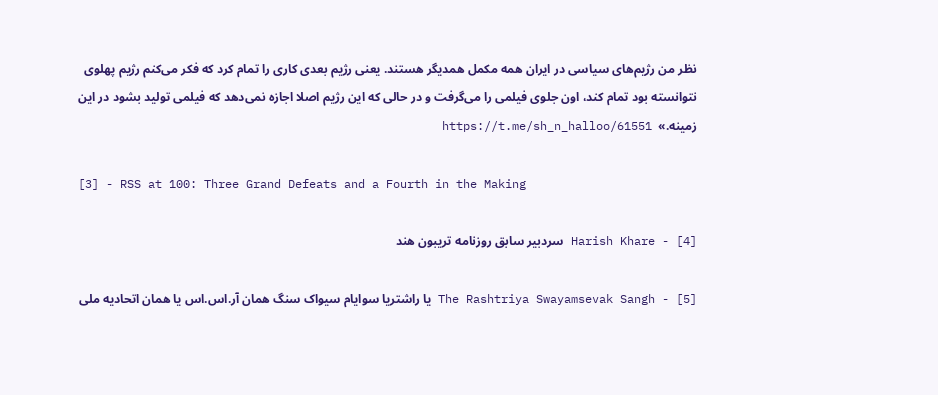نظر من رژیم‌های سیاسی در ایران همه مکمل همدیگر هستند. یعنی رژیم بعدی کاری را تمام کرد که فکر می‌کنم رژیم پهلوی نتوانسته بود تمام کند، اون جلوی فیلمی را می‌گرفت و در حالی که این رژیم اصلا اجازه نمی‌دهد که فیلمی تولید بشود در این زمینه.»  https://t.me/sh_n_halloo/61551

[3] - RSS at 100: Three Grand Defeats and a Fourth in the Making

[4] - Harish Khare سردبیر سابق روزنامه تریبون هند

[5] - The Rashtriya Swayamsevak Sangh یا راشتریا سوایام سیواک سنگ همان آر.اس.اس یا همان اتحادیه ملی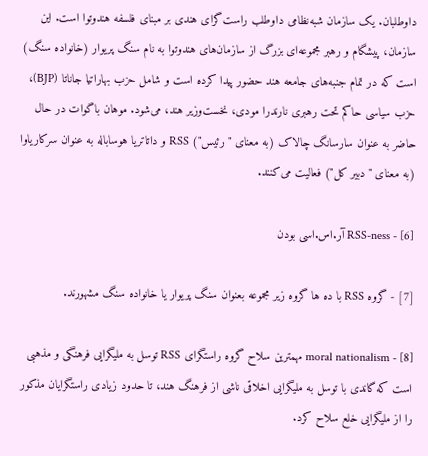داوطلبان. یک سازمان شبه‌نظامی داوطلب راست‌گرای هندی بر مبنای فلسفه هندوتوا است. این سازمان، پیشگام و رهبر مجموعه‌ای بزرگ از سازمان‌های هندوتوا به نام سنگ پریوار (خانواده سنگ) است که در تمام جنبه‌های جامعه هند حضور پیدا کرده است و شامل حزب بهاراتیا جاناتا (BJP)، حزب سیاسی حاکم تحت رهبری نارندرا مودی، نخست‌وزیر هند، می‌شود. موهان باگوات در حال حاضر به عنوان سارسانگ چالاک (به معنای "رئیس") RSS و داتاتریا هوساباله به عنوان سرکاریاوا (به معنای "دبیر کل") فعالیت می‌کنند.

[6] - RSS-ness آر.اس.اسی بودن

[7] - گروه RSS با ده ها گروه زیر مجموعه بعنوان سنگ پریوار یا خانواده سنگ مشهورند.

[8] - moral nationalism مهمترین سلاح گروه راستگرای RSS توسل به ملیگرایی فرهنگی و مذهبی است که گاندی با توسل به ملیگرایی اخلاقی ناشی از فرهنگ هند، تا حدود زیادی راستگرایان مذکور را از ملیگرایی خلع سلاح کرد.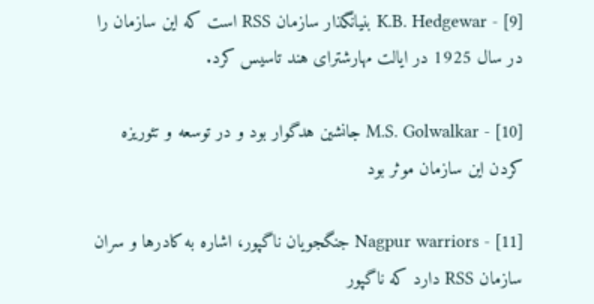[9] - K.B. Hedgewar بنیانگذار سازمان RSS است که این سازمان را در سال 1925 در ایالت مهارشترای هند تاسیس کرد.

[10] - M.S. Golwalkar جانشین هدگوار بود و در توسعه و تئوریزه کردن این سازمان موثر بود

[11] - Nagpur warriors جنگجویان ناگپور، اشاره به کادرها و سران سازمان RSS دارد که ناگپور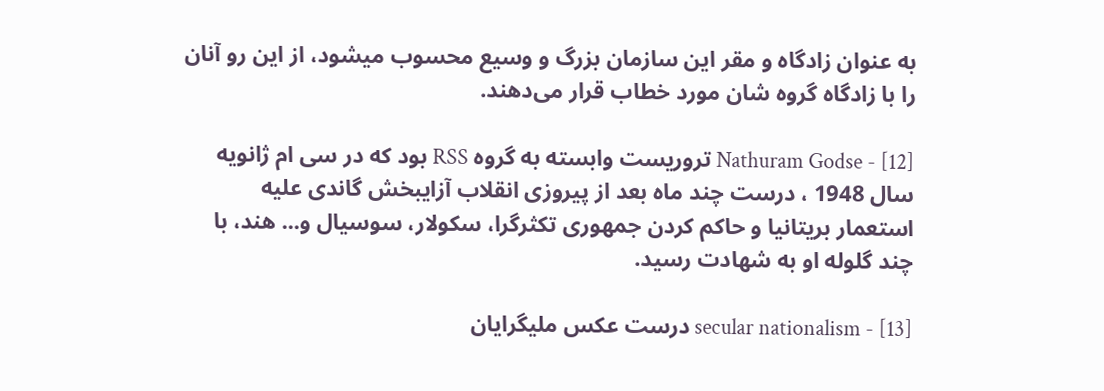به عنوان زادگاه و مقر این سازمان بزرگ و وسیع محسوب میشود، از این رو آنان را با زادگاه گروه شان مورد خطاب قرار می‌دهند.

[12] - Nathuram Godse تروریست وابسته به گروه RSS بود که در سی ام ژانویه سال 1948 ، درست چند ماه بعد از پیروزی انقلاب آزایبخش گاندی علیه استعمار بریتانیا و حاکم کردن جمهوری تکثرگرا، سکولار، سوسیال و... هند، با چند گلوله او به شهادت رسید.

[13] - secular nationalism درست عکس ملیگرایان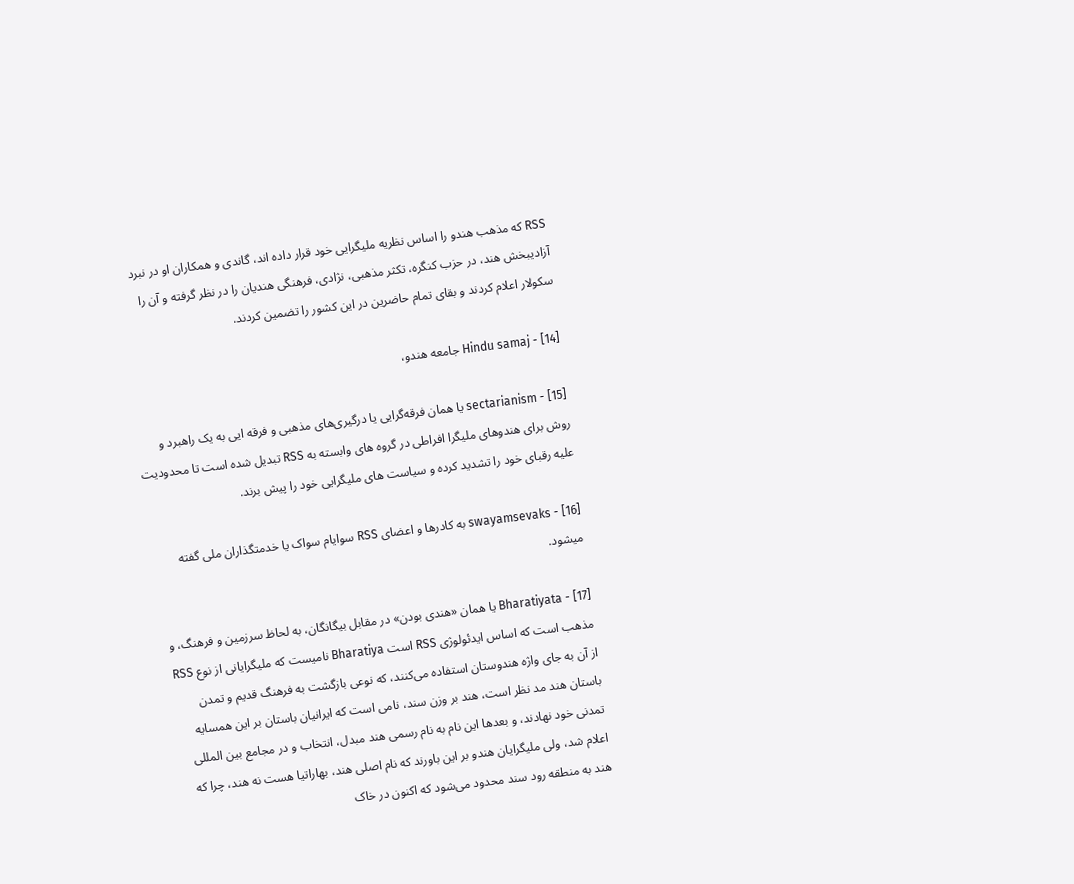RSS که مذهب هندو را اساس نظریه ملیگرایی خود قرار داده اند، گاندی و همکاران او در نبرد آزادیبخش هند، در حزب کنگره، تکثر مذهبی، نژادی، فرهنگی هندیان را در نظر گرفته و آن را سکولار اعلام کردند و بقای تمام حاضرین در این کشور را تضمین کردند.

[14] - Hindu samaj جامعه هندو،

[15] - sectarianism یا همان فرقه‌گرایی یا درگیری‌های مذهبی و فرقه ایی به یک راهبرد و روش برای هندوهای ملیگرا افراطی در گروه های وابسته به RSS تبدیل شده است تا محدودیت علیه رقبای خود را تشدید کرده و سیاست های ملیگرایی خود را پیش برند.

[16] - swayamsevaks به کادرها و اعضای RSS سوایام سواک یا خدمتگذاران ملی‌ گفته میشود.

[17] - Bharatiyata یا همان «هندی بودن» در مقابل بیگانگان، به لحاظ سرزمین و فرهنگ، و مذهب است که اساس ایدئولوژی RSS است Bharatiya نامیست که ملیگرایانی از نوع RSS از آن به جای واژه هندوستان استفاده می‌کنند، که نوعی بازگشت به فرهنگ قدیم و تمدن باستان هند مد نظر است، هند بر وزن سند، نامی است که ایرانیان باستان بر این همسایه تمدنی خود نهادند، و بعدها این نام به نام رسمی هند مبدل، انتخاب و در مجامع بین المللی اعلام شد، ولی ملیگرایان هندو بر این باورند که نام اصلی هند، بهاراتیا هست نه هند، چرا که هند به منطقه رود سند محدود می‌شود که اکنون در خاک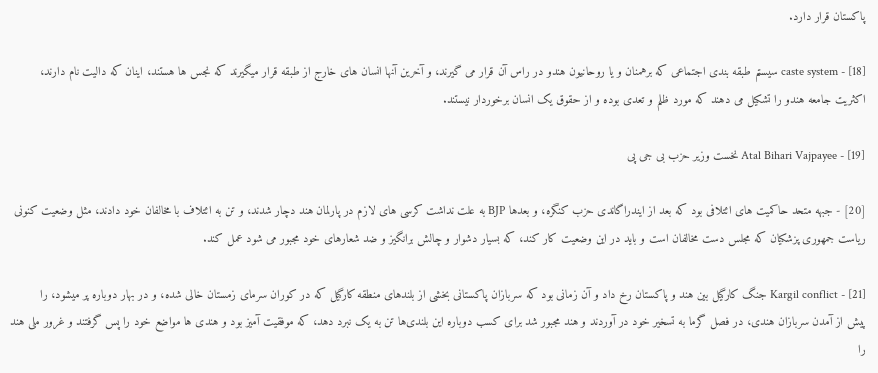پاکستان قرار دارد.

[18] - caste system سیستم طبقه بندی اجتماعی که برهمنان و یا روحانیون هندو در راس آن قرار می گیرند، و آخرین آنها انسان های خارج از طبقه قرار میگیرند که نجس ها هستند، اینان که دالیت نام دارند، اکثریت جامعه هندو را تشکیل می دهند که مورد ظلم و تعدی بوده و از حقوق یک انسان برخوردار نیستند.

[19] - Atal Bihari Vajpayee نخست وزیر حزب بی جی پی

[20] - جبهه متحد حاکمیت های ائتلافی بود که بعد از ایندراگاندی حزب کنگره، و بعدها BJP به علت نداشت کرسی های لازم در پارلمان هند دچار شدند، و تن به ائتلاف با مخالفان خود دادند، مثل وضعیت کنونی ریاست جمهوری پزشکیان که مجلس دست مخالفان است و باید در این وضعیت کار کند، که بسیار دشوار و چالش برانگیز و ضد شعارهای خود مجبور می شود عمل کند.

[21] - Kargil conflict جنگ کارگیل بین هند و پاکستان رخ داد و آن زمانی بود که سربازان پاکستانی بخشی از بلندهای منطقه کارگیل که در کوران سرمای زمستان خالی شده، و در بهار دوباره پر میشود، را پیش از آمدن سربازان هندی، در فصل گرما به تسخیر خود در آوردند و هند مجبور شد برای کسب دوباره این بلندی‌ها تن به یک نبرد دهد، که موفقیت آمیز بود و هندی ها مواضع خود را پس گرفتند و غرور ملی هند را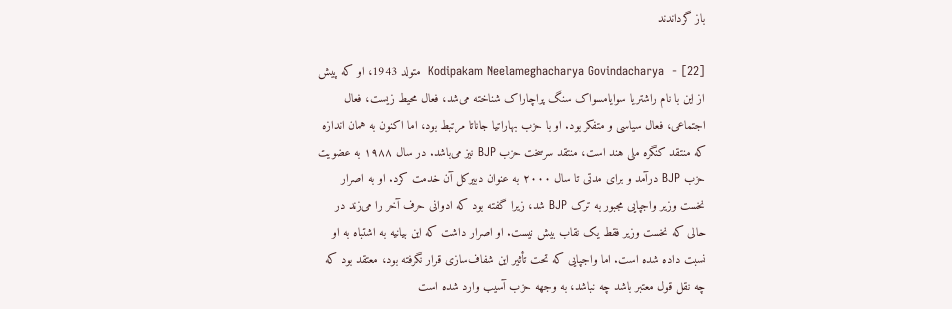باز گرداندند

[22] -  Kodipakam Neelameghacharya Govindacharya  متولد 1943، او که پیش از این با نام راشتریا سوایامسواک سنگ پراچاراک شناخته می‌شد، فعال محیط زیست، فعال اجتماعی، فعال سیاسی و متفکر بود. او با حزب بهاراتیا جاناتا مرتبط بود، اما اکنون به همان اندازه که منتقد کنگره ملی هند است، منتقد سرسخت حزب BJP نیز می‌باشد. در سال ۱۹۸۸ به عضویت حزب BJP درآمد و برای مدتی تا سال ۲۰۰۰ به عنوان دبیرکل آن خدمت کرد. او به اصرار نخست وزیر واجپایی مجبور به ترک BJP شد، زیرا گفته بود که ادوانی حرف آخر را می‌زند در حالی که نخست وزیر فقط یک نقاب بیش نیست. او اصرار داشت که این بیانیه به اشتباه به او نسبت داده شده است. اما واجپایی که تحت تأثیر این شفاف‌سازی قرار نگرفته بود، معتقد بود که چه نقل قول معتبر باشد چه نباشد، به وجهه حزب آسیب وارد شده است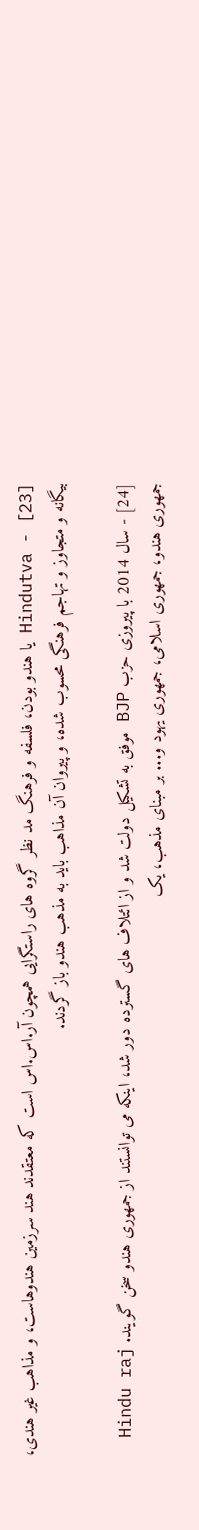[23] - Hindutva یا هندو بودن، فلسفه و فرهنگ مد نظر گروه های راستگرایی همچون آر.اس.اس است که معتقدند هند سرزمین هندوهاست، و مذاهب غیر هندی، بیگانه و متجاوز و تهاجم فرهنگی محسوب شده، و پیروان آن مذاهب باید به مذهب هندو باز گردند.

[24] - سال 2014 با پیروزی حزب BJP موفق به تشکیل دولت شد و از ائتلاف های گسترده دور شد، اینکه می توانستند از جمهوری هندو سخن گویند. Hindu raj جمهوری هندو، جمهوری اسلامی، جمهوری یهود و... بر مبنای مذهب، یک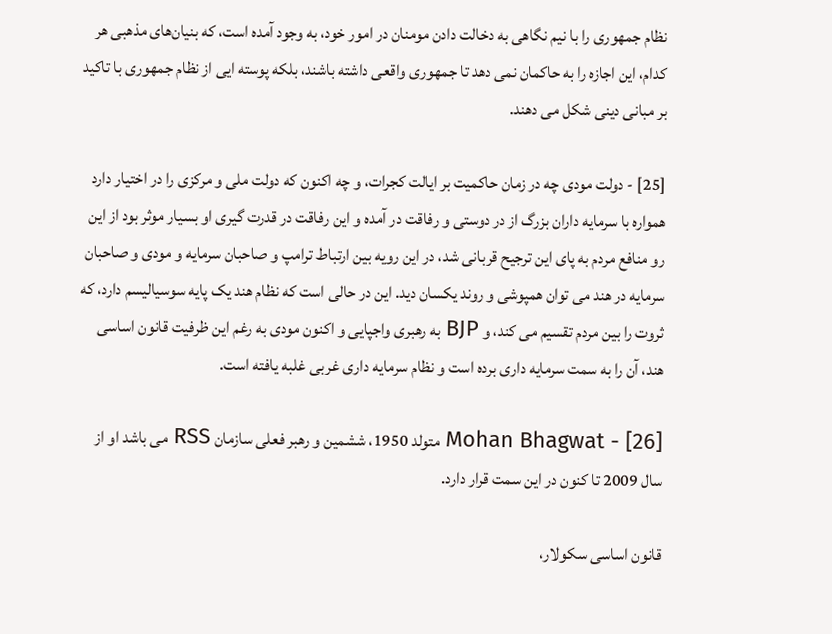نظام جمهوری را با نیم نگاهی به دخالت دادن مومنان در امور خود، به وجود آمده است، که بنیان‌های مذهبی هر کدام، این اجازه را به حاکمان نمی دهد تا جمهوری واقعی داشته باشند، بلکه پوسته ایی از نظام جمهوری با تاکید بر مبانی دینی شکل می دهند.

[25] - دولت مودی چه در زمان حاکمیت بر ایالت کجرات، و چه اکنون که دولت ملی و مرکزی را در اختیار دارد همواره با سرمایه داران بزرگ از در دوستی و رفاقت در آمده و این رفاقت در قدرت گیری او بسیار موثر بود از این رو منافع مردم به پای این ترجیح قربانی شد، در این رویه بین ارتباط ترامپ و صاحبان سرمایه و مودی و صاحبان سرمایه در هند می توان همپوشی و روند یکسان دید. این در حالی است که نظام هند یک پایه سوسیالیسم دارد، که ثروت را بین مردم تقسیم می کند، و BJP به رهبری واجپایی و اکنون مودی به رغم این ظرفیت قانون اساسی هند، آن را به سمت سرمایه داری برده است و نظام سرمایه داری غربی غلبه یافته است.

[26] - Mohan Bhagwat متولد 1950، ششمین و رهبر فعلی سازمان RSS می باشد او از سال 2009 تا کنون در این سمت قرار دارد.

قانون اساسی سکولار،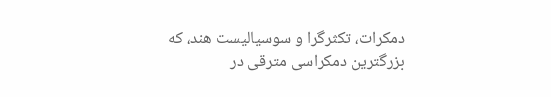دمکرات، تکثرگرا و سوسیالیست هند، که بزرگترین دمکراسی مترقی در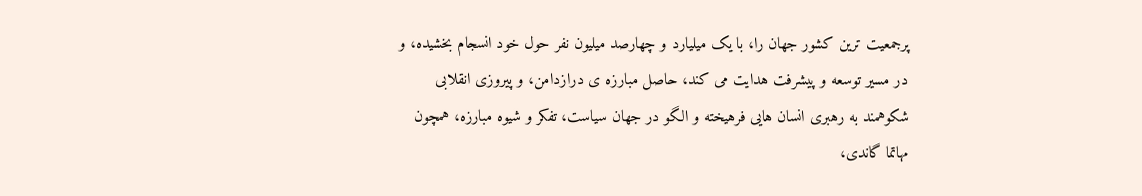پرجمعیت ترین کشور جهان را، با یک میلیارد و چهارصد میلیون نفر حول خود انسجام بخشیده، و در مسیر توسعه و پیشرفت هدایت می کند، حاصل مبارزه ی درازدامن، و پیروزی انقلابی شکوهمند به رهبری انسان هایی فرهیخته و الگو در جهان سیاست، تفکر و شیوه مبارزه، همچون مهاتما گاندی،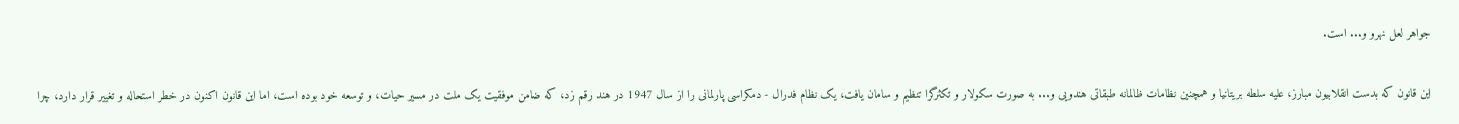جواهر لعل نهرو و... است.

این قانون که بدست انقلابیون مبارز، علیه سلطه بریتانیا و همچنین نظامات ظالمانه طبقاتی هندویی و... به صورت سکولار و تکثرگرا تنظیم و سامان یافت، یک نظام فدرال - دمکراسی پارلمانی را از سال 1947 در هند رقم زد، که ضامن موفقیت یک ملت در مسیر حیات، و توسعه خود بوده است، اما این قانون اکنون در خطر استحاله و تغییر قرار دارد، چرا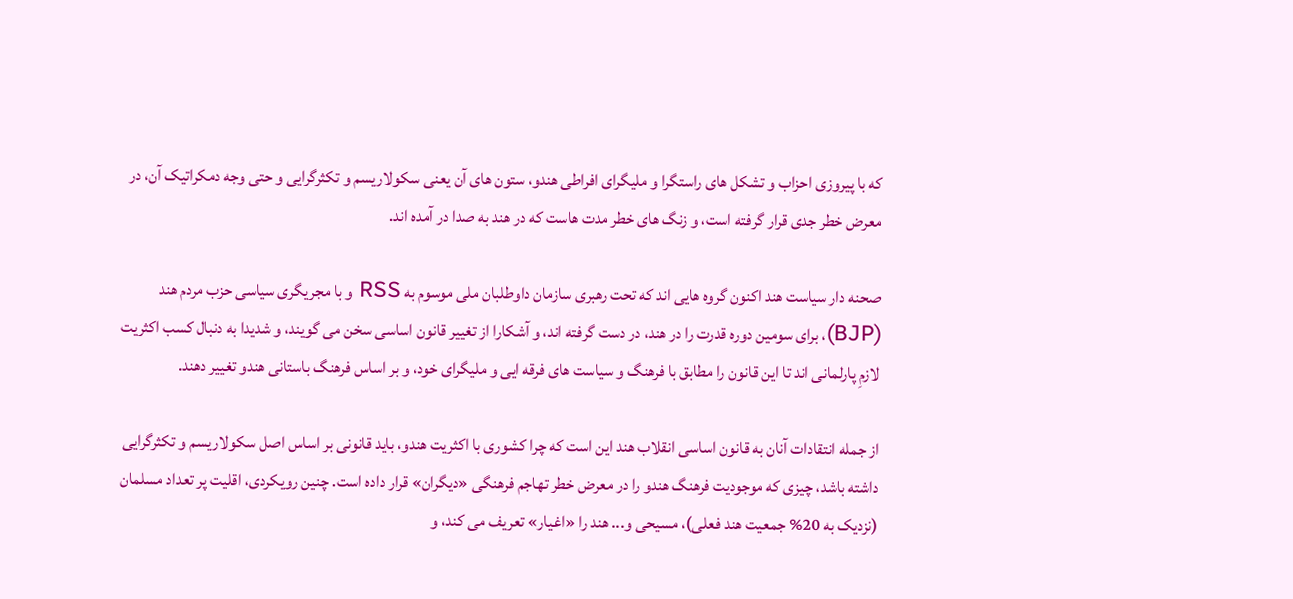که با پیروزی احزاب و تشکل های راستگرا و ملیگرای افراطی هندو، ستون های آن یعنی سکولاریسم و تکثرگرایی و حتی وجه دمکراتیک آن، در معرض خطر جدی قرار گرفته است، و زنگ های خطر مدت هاست که در هند به صدا در آمده اند.

صحنه دار سیاست هند اکنون گروه هایی اند که تحت رهبری سازمان داوطلبان ملی موسوم به RSS و با مجریگری سیاسی حزب مردم هند (BJP)، برای سومین دوره قدرت را در هند، در دست گرفته اند، و آشکارا از تغییر قانون اساسی سخن می گویند، و شدیدا به دنبال کسب اکثریت لازمِ پارلمانی اند تا این قانون را مطابق با فرهنگ و سیاست های فرقه ایی و ملیگرای خود، و بر اساس فرهنگ باستانی هندو تغییر دهند.

از جمله انتقادات آنان به قانون اساسی انقلاب هند این است که چرا کشوری با اکثریت هندو، باید قانونی بر اساس اصل سکولاریسم و تکثرگرایی داشته باشد، چیزی که موجودیت فرهنگ هندو را در معرض خطر تهاجم فرهنگی «دیگران» قرار داده است. چنین رویکردی، اقلیت پر تعداد مسلمان (نزدیک به 20% جمعیت هند فعلی)، مسیحی و... هند را «اغیار» تعریف می کند، و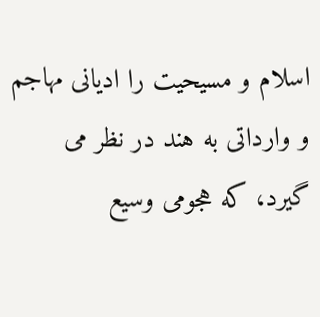اسلام و مسیحیت را ادیانی مهاجم و وارداتی به هند در نظر می گیرد، که هجومی وسیع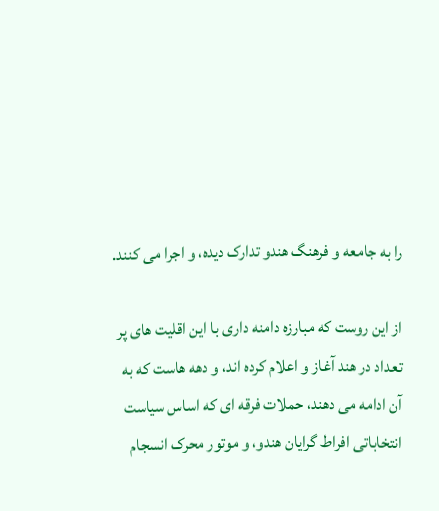را به جامعه و فرهنگ هندو تدارک دیده، و اجرا می کنند.

از این روست که مبارزه دامنه داری با این اقلیت های پر تعداد در هند آغاز و اعلام کرده اند، و دهه هاست که به آن ادامه می دهند، حملات فرقه ای که اساس سیاست انتخاباتی افراط گرایان هندو، و موتور محرک انسجام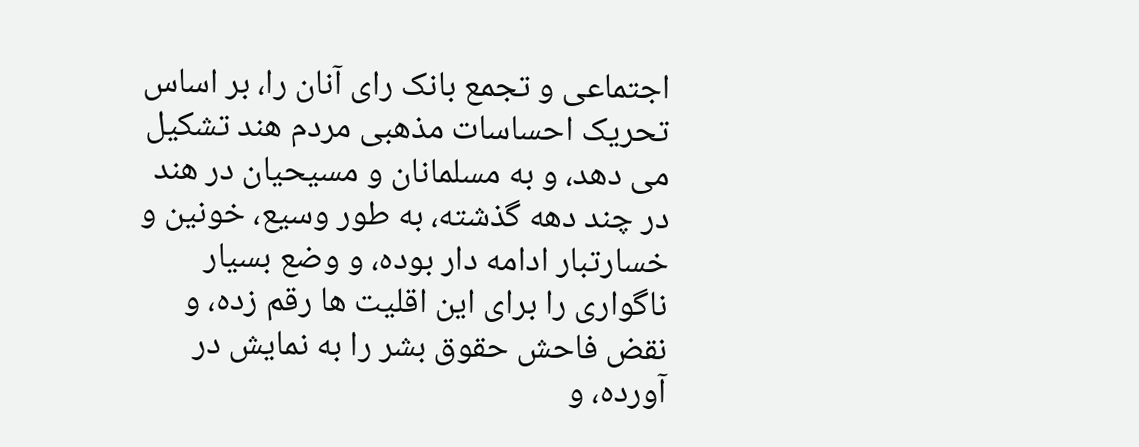اجتماعی و تجمع بانک رای آنان را، بر اساس تحریک احساسات مذهبی مردم هند تشکیل می دهد، و به مسلمانان و مسیحیان در هند در چند دهه گذشته، به طور وسیع، خونین و خسارتبار ادامه دار بوده، و وضع بسیار ناگواری را برای این اقلیت ها رقم زده، و نقض فاحش حقوق بشر را به نمایش در آورده، و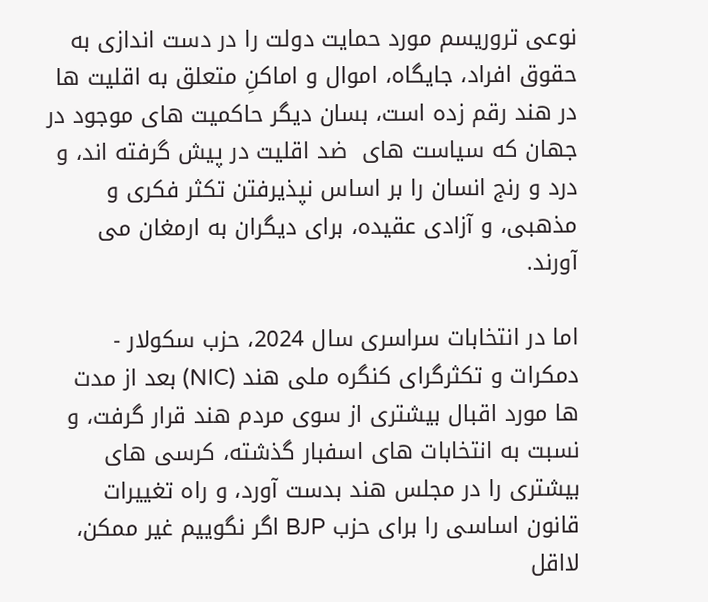نوعی تروریسم مورد حمایت دولت را در دست اندازی به حقوق افراد، جایگاه، اموال و اماکنِ متعلق به اقلیت ها در هند رقم زده است، بسان دیگر حاکمیت های موجود در جهان که سیاست های  ضد اقلیت در پیش گرفته اند، و درد و رنج انسان را بر اساس نپذیرفتن تکثر فکری و مذهبی، و آزادی عقیده، برای دیگران به ارمغان می آورند.

اما در انتخابات سراسری سال 2024، حزب سکولار - دمکرات و تکثرگرای کنگره ملی هند (NIC) بعد از مدت ها مورد اقبال بیشتری از سوی مردم هند قرار گرفت، و نسبت به انتخابات های اسفبار گذشته، کرسی های بیشتری را در مجلس هند بدست آورد، و راه تغییرات قانون اساسی را برای حزب BJP اگر نگوییم غیر ممکن، لااقل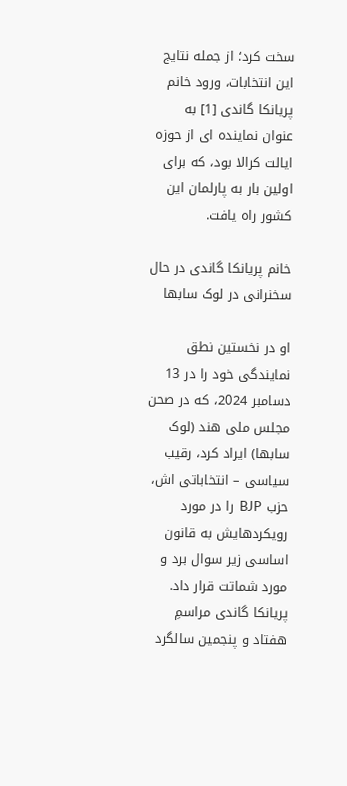سخت کرد؛ از جمله نتایج این انتخابات، ورود خانم پریانکا گاندی [1] به عنوان نماینده ای از حوزه ایالت کرالا بود، که برای اولین بار به پارلمان این کشور راه یافت.

خانم پریانکا گاندی در حال سخنرانی در لوک سابها

او در نخستین نطق نمایندگی خود را در 13 دسامبر 2024، که در صحن مجلس ملی هند (لوک سابها) ایراد کرد، رقیب سیاسی – انتخاباتی اش، حزب BJP  را در مورد رویکردهایش به قانون اساسی زیر سوال برد و مورد شماتت قرار داد. پریانکا گاندی مراسمِ هفتاد و پنجمین سالگرد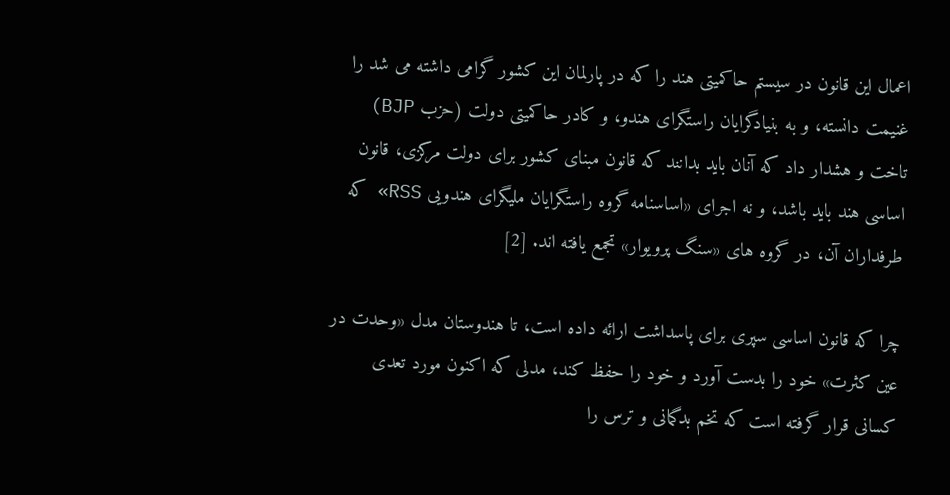اعمال این قانون در سیستم حاکمیتی هند را که در پارلمان این کشور گرامی داشته می شد را غنیمت دانسته، و به بنیادگرایان راستگرای هندو، و کادر حاکمیتی دولت (حزب BJP) تاخت و هشدار داد که آنان باید بدانند که قانون مبنای کشور برای دولت مرکزی، قانون اساسی هند باید باشد، و نه اجرای «اساسنامه گروه راستگرایان ملیگرای هندویی RSS» که طرفداران آن، در گروه های «سنگ پرویوار» تجمع یافته اند. [2]

چرا که قانون اساسی سپری برای پاسداشت ارائه داده است، تا هندوستان مدل «وحدت در عین کثرت» خود را بدست آورد و خود را حفظ کند، مدلی که اکنون مورد تعدی کسانی قرار گرفته است که تخم بدگمانی و ترس را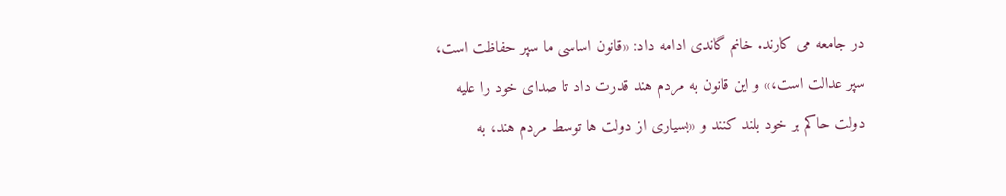در جامعه می کارند. خانم گاندی ادامه داد: «قانون اساسی ما سپر حفاظت است، سپر عدالت است،» و این قانون به مردم هند قدرت داد تا صدای خود را علیه دولت حاکم بر خود بلند کنند و «بسیاری از دولت ها توسط مردم هند، به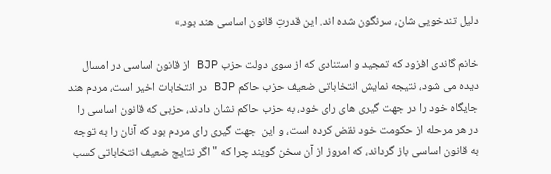دلیل تندخویی شان، سرنگون شده اند. این قدرتِ قانون اساسی هند بود.»

خانم گاندی افزود که تمجید و استنادی که از سوی دولت حزب BJP از قانون اساسی در امسال دیده می شود، نتیجه نمایش انتخاباتی ضعیف حزب حاکم BJP در انتخابات اخیر است، مردم هند جایگاه خود را در جهت گیری های رای خود، به حزب حاکم نشان دادند، حزبی که قانون اساسی را در هر مرحله از حکومت خود نقض کرده است، و این  جهت گیری رای مردم بود که آنان را به توجه به قانون اساسی باز گرداند، که امروز از آن سخن گویند چرا که "اگر نتایج ضعیف انتخاباتی کسب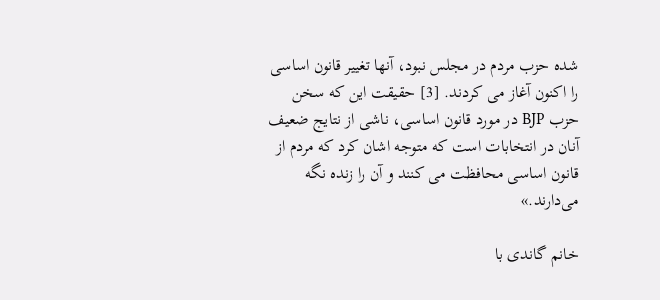شده حزب مردم در مجلس نبود، آنها تغییر قانون اساسی را اکنون آغاز می کردند. [3] حقیقت این که سخن حزب BJP در مورد قانون اساسی، ناشی از نتایج ضعیف آنان در انتخابات است که متوجه اشان کرد که مردم از قانون اساسی محافظت می کنند و آن را زنده نگه می‌دارند.»

خانم گاندی با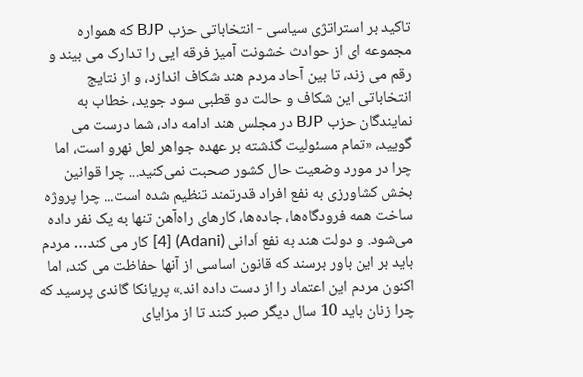تاکید بر استراتژی سیاسی - انتخاباتی حزب BJP که همواره مجموعه ای از حوادث خشونت آمیز فرقه ایی را تدارک می بیند و رقم می زند، تا بین آحاد مردم هند شکاف اندازد، و از نتایج انتخاباتی این شکاف و حالت دو قطبی سود جوید، خطاب به نمایندگان حزب BJP در مجلس هند ادامه داد، شما درست می گویید، «تمام مسئولیت گذشته بر عهده جواهر لعل نهرو است، اما چرا در مورد وضعیت حال کشور صحبت نمی‌کنید... چرا قوانین بخش کشاورزی به نفع افراد قدرتمند تنظیم شده است... چرا پروژه ساخت همه فرودگاه‌ها، جاده‌ها، کارهای راه‌آهن تنها به یک نفر داده می‌شود. و دولت هند به نفع اَدانی (Adani) [4] کار می کند… مردم باید بر این باور برسند که قانون اساسی از آنها حفاظت می کند، اما اکنون مردم این اعتماد را از دست داده اند.» پریانکا گاندی پرسید که چرا زنان باید 10 سال دیگر صبر کنند تا از مزایای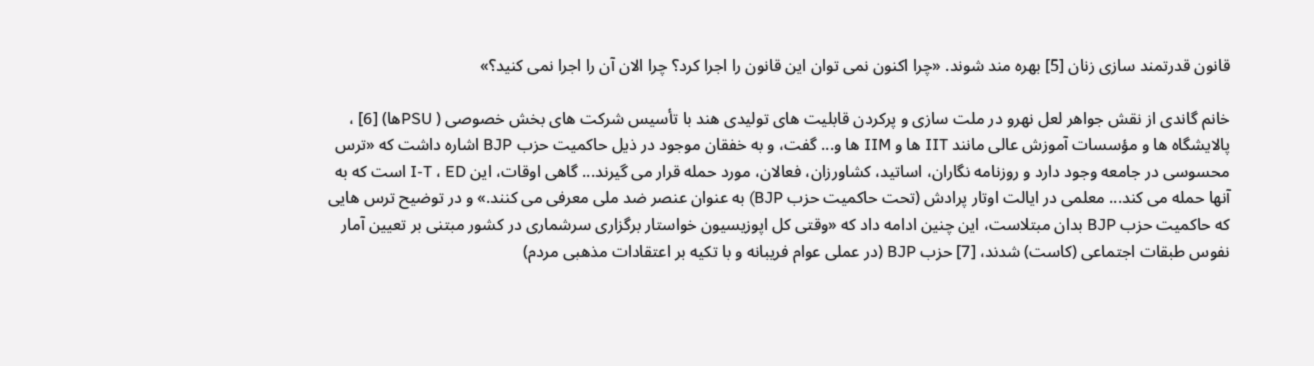قانون قدرتمند سازی زنان [5] بهره مند شوند. «چرا اکنون نمی توان این قانون را اجرا کرد؟ چرا الان آن را اجرا نمی کنید؟»

خانم گاندی از نقش جواهر لعل نهرو در ملت سازی و پرکردن قابلیت های تولیدی هند با تأسیس شرکت های بخش خصوصی ( PSUها) [6] ، پالایشگاه ها و مؤسسات آموزش عالی مانند IIT ها و IIM ها و... گفت، و به خفقان موجود در ذیل حاکمیت حزب BJP اشاره داشت که «ترس محسوسی در جامعه وجود دارد و روزنامه نگاران، اساتید، کشاورزان، فعالان، مورد حمله قرار می گیرند... گاهی اوقات، این I-T ، ED است که به آنها حمله می کند... معلمی در ایالت اوتار پرادش (تحت حاکمیت حزب BJP) به عنوان عنصر ضد ملی معرفی می کنند.» و در توضیح ترس هایی که حاکمیت حزب BJP بدان مبتلاست، این چنین ادامه داد که «وقتی کل اپوزیسیون خواستار برگزاری سرشماری در کشور مبتنی بر تعیین آمار نفوس طبقات اجتماعی (کاست) شدند، [7] حزب BJP (در عملی عوام فریبانه و با تکیه بر اعتقادات مذهبی مردم)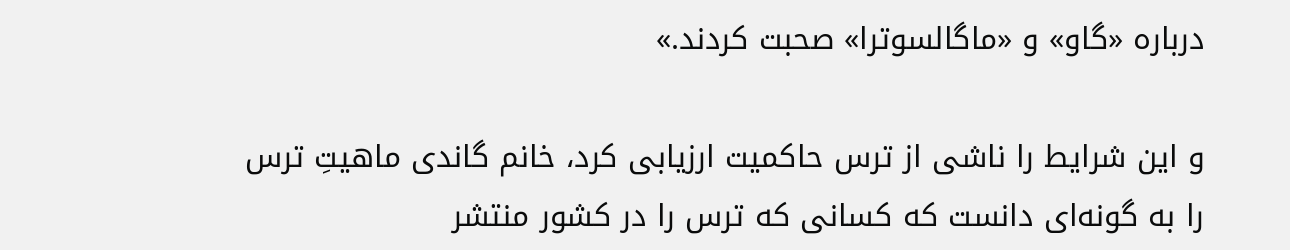درباره «گاو» و «ماگالسوترا» صحبت کردند.»

و این شرایط را ناشی از ترس حاکمیت ارزیابی کرد، خانم گاندی ماهیتِ ترس را به گونه‌ای دانست که کسانی که ترس را در کشور منتشر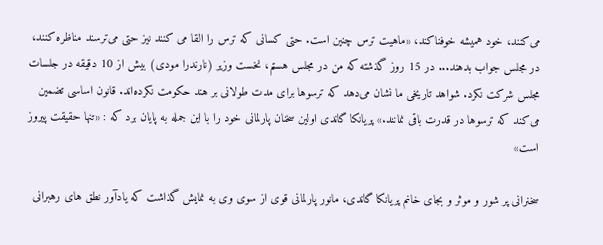می‌کنند، خود همیشه خوفناکند، «ماهیت ترس چنین است. حتی کسانی که ترس را القا می کنند نیز حتی می‌ترسند مناظره کنند، در مجلس جواب بدهند... در 15 روز گذشته که من در مجلس هستم، نخست وزیر (نارندرا مودی) بیش از 10 دقیقه در جلسات مجلس شرکت نکرد. شواهد تاریخی ما نشان می‌دهد که ترسوها برای مدت طولانی بر هند حکومت نکرده‌اند. قانون اساسی تضمین می‌کند که ترسوها در قدرت باقی نمانند.» پریانکا گاندی اولین سخنان پارلمانی خود را با این جمله به پایان برد که : «تنها حقیقت پیروز است»

سخنرانی پر شور و موثر و بجای خانم پریانکا گاندی، مانور پارلمانی قوی از سوی وی به نمایش گذاشت که یادآور نطق های رهبرانی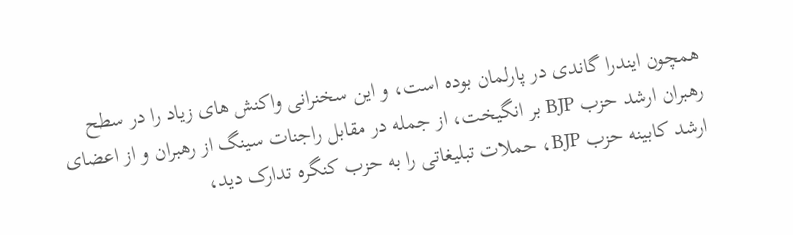همچون ایندرا گاندی در پارلمان بوده است، و این سخنرانی واکنش های زیاد را در سطح رهبران ارشد حزب BJP بر انگیخت، از جمله در مقابل راجنات سینگ از رهبران و از اعضای ارشد کابینه حزب BJP، حملات تبلیغاتی را به حزب کنگره تدارک دید،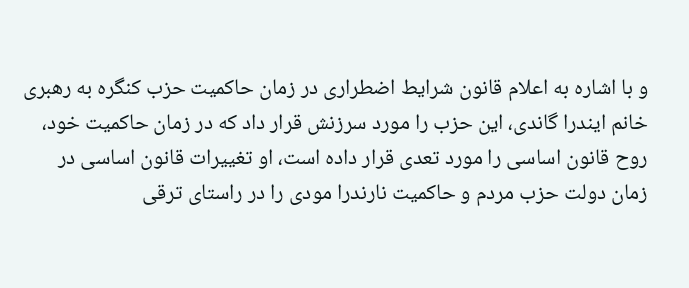و با اشاره به اعلام قانون شرایط اضطراری در زمان حاکمیت حزب کنگره به رهبری خانم ایندرا گاندی، این حزب را مورد سرزنش قرار داد که در زمان حاکمیت خود، روح قانون اساسی را مورد تعدی قرار داده است، او تغییرات قانون اساسی در زمان دولت حزب مردم و حاکمیت نارندرا مودی را در راستای ترقی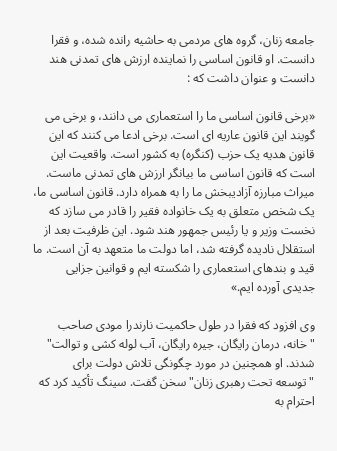جامعه زنان، گروه های مردمی به حاشیه رانده شده، و فقرا دانست. او قانون اساسی را نماینده ارزش های تمدنی هند دانست و عنوان داشت که :

«برخی قانون اساسی ما را استعماری می دانند، و برخی می گویند این قانون عاریه ای است. برخی ادعا می کنند که این قانون هدیه یک حزب (کنگره) به کشور است. واقعیت این است که قانون اساسی ما بیانگر ارزش های تمدنی ماست. میراث مبارزه آزادیبخش ما را به همراه دارد. قانون اساسی ما، یک شخص متعلق به یک خانواده فقیر را قادر می سازد که نخست وزیر و یا رئیس جمهور هند شود. این ظرفیت بعد از استقلال نادیده گرفته شد، اما دولت ما متعهد به آن است. ما قید و بندهای استعماری را شکسته ایم و قوانین جزایی جدیدی آورده ایم.»

وی افزود که فقرا در طول حاکمیت نارندرا مودی صاحب "خانه، درمان رایگان، جیره رایگان، آب لوله کشی و توالت" شدند. او همچنین در مورد چگونگی تلاش دولت برای "توسعه تحت رهبری زنان" سخن گفت. سینگ تأکید کرد که احترام به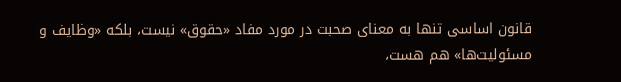قانون اساسی تنها به معنای صحبت در مورد مفاد «حقوق» نیست، بلکه «وظایف و مسئولیت‌ها» هم هست،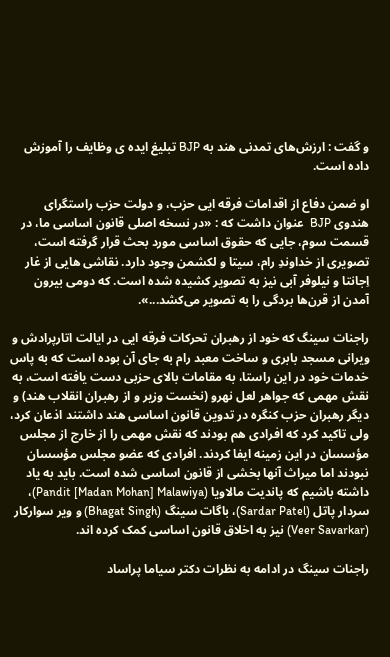و گفت : ارزش‌های تمدنی هند به BJP تبلیغ ایده ی وظایف را آموزش داده است.

او ضمن دفاع از اقدامات فرقه ایی حزب، و دولت حزب راستگرای هندوی BJP  عنوان داشت که : «در نسخه اصلی قانون اساسی ما، در قسمت سوم، جایی که حقوق اساسی مورد بحث قرار گرفته است، تصویری از خداوندِ رام، سیتا و لکشمن وجود دارد. نقاشی هایی از غار اِجانتا و نیلوفر آبی نیز به تصویر کشیده شده است. که دومی بیرون آمدن از قرن‌ها بردگی را به تصویر می‌کشد...».

راجنات سینگ که خود از رهبران تحرکات فرقه ایی در ایالت اتارپرادش و ویرانی مسجد بابری و ساخت معبد رام به جای آن بوده است که به پاس خدمات خود در این راستا، به مقامات بالای حزبی دست یافته است، به نقش مهمی که جواهر لعل نهرو (نخست وزیر و از رهبران انقلاب هند) و دیگر رهبران حزب کنگره در تدوین قانون اساسی هند داشتند اذعان کرد، ولی تاکید کرد که افرادی هم بودند که نقش مهمی را از خارج از مجلس مؤسسان در این زمینه ایفا کردند. افرادی که عضو مجلس مؤسسان نبودند اما میراث آنها بخشی از قانون اساسی شده است. باید به یاد داشته باشیم که پاندیت مالاویا (Pandit [Madan Mohan] Malawiya)، سردار پاتل (Sardar Patel)، باگات سینگ (Bhagat Singh) و ویر سوارکار (Veer Savarkar) نیز به اخلاق قانون اساسی کمک کرده اند.

راجنات سینگ در ادامه به نظرات دکتر سیاما پراساد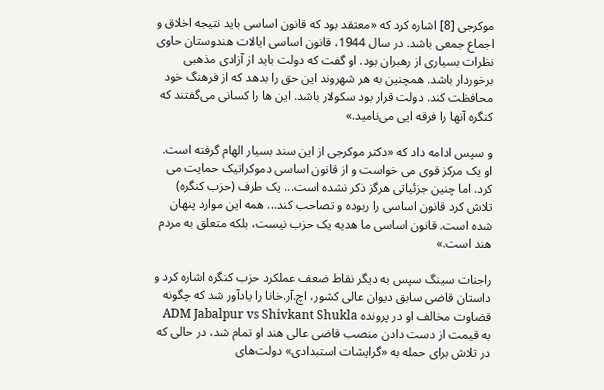موکرجی [8] اشاره کرد که «معتقد بود که قانون اساسی باید نتیجه اخلاق و اجماع جمعی باشد. در سال 1944، قانون اساسی ایالات هندوستان حاوی نظرات بسیاری از رهبران بود. او گفت که دولت باید از آزادی مذهبی برخوردار باشد. همچنین به هر شهروند این حق را بدهد که از فرهنگ خود محافظت کند. دولت قرار بود سکولار باشد. این ها را کسانی می‌گفتند که کنگره آنها را فرقه ایی می‌نامید.»

و سپس ادامه داد که «دکتر موکرجی از این سند بسیار الهام گرفته است. او یک مرکز قوی می خواست و از قانون اساسی دموکراتیک حمایت می کرد. اما چنین جزئیاتی هرگز ذکر نشده است... یک طرف (حزب کنگره) تلاش کرد قانون اساسی را ربوده و تصاحب کند... همه این موارد پنهان شده است. قانون اساسی ما هدیه یک حزب نیست، بلکه متعلق به مردم هند است.»

راجنات سینگ سپس به دیگر نقاط ضعف عملکرد حزب کنگره اشاره کرد و داستان قاضی سابق دیوان عالی کشور، اچ‌.آر.خانا را یادآور شد که چگونه قضاوت مخالف او در پرونده ADM Jabalpur vs Shivkant Shukla به قیمت از دست دادن منصب قاضی عالی هند او تمام شد، در حالی که در تلاش برای حمله به «گرایشات استبدادی» دولت‌های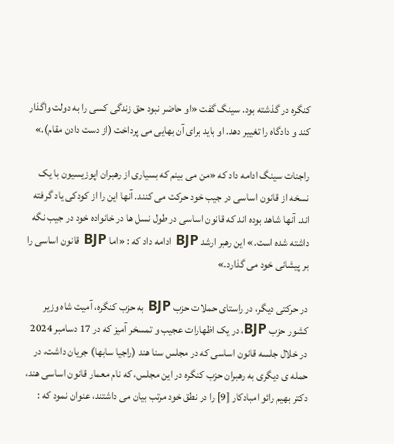کنگره در گذشته بود. سینگ گفت «او حاضر نبود حق زندگی کسی را به دولت واگذار کند و دادگاه را تغییر دهد. او باید برای آن بهایی می پرداخت (از دست دادن مقام).»

راجنات سینگ ادامه داد که «من می بینم که بسیاری از رهبران اپوزیسیون با یک نسخه از قانون اساسی در جیب خود حرکت می کنند. آنها این را از کودکی یاد گرفته اند. آنها شاهد بوده اند که قانون اساسی در طول نسل ها در خانواده خود در جیب نگه داشته شده است.» این رهبر ارشد BJP ادامه داد که : «اما BJP قانون اساسی را بر پیشانی خود می گذارد.»

در حرکتی دیگر، در راستای حملات حزب BJP به حزب کنگره، آمیت شاه وزیر کشور حزب BJP، در یک اظهارات عجیب و تمسخر آمیز که در 17 دسامبر 2024 در خلال جلسه قانون اساسی که در مجلس سنا هند (راجیا سابها) جریان داشت، در حمله ی دیگری به رهبران حزب کنگره در این مجلس، که نام معمار قانون اساسی هند، دکتر بهیم رائو امبادکار [9] را در نطق خود مرتب بیان می داشتند، عنوان نمود که :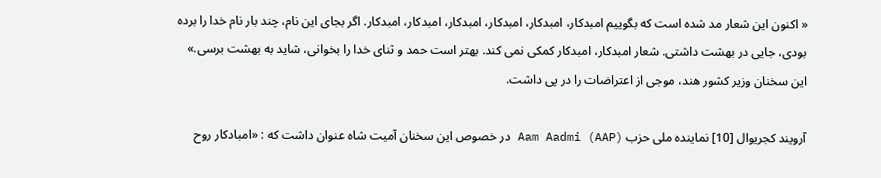« اکنون این شعار مد شده است که بگوییم امبدکار، امبدکار، امبدکار، امبدکار، امبدکار، امبدکار. اگر بجای این نام، چند بار نام خدا را برده بودی، جایی در بهشت داشتی. شعار امبدکار، امبدکار کمکی نمی کند. بهتر است حمد و ثنای خدا را بخوانی، شاید به بهشت برسی.» این سخنان وزیر کشور هند، موجی از اعتراضات را در پی داشت.

آرویند کجریوال [10] نماینده ملی حزب Aam Aadmi (AAP) در خصوص این سخنان آمیت شاه عنوان داشت که : «امبادکار روح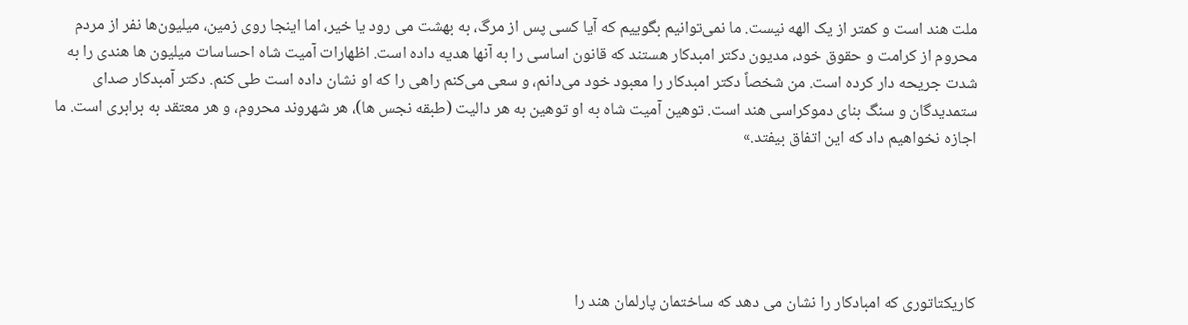ملت هند است و کمتر از یک الهه نیست. ما نمی‌توانیم بگوییم که آیا کسی پس از مرگ، به بهشت می‌ رود یا خیر، اما اینجا روی زمین، میلیون‌ها نفر از مردم محروم از کرامت و حقوق خود، مدیون دکتر امبدکار هستند که قانون اساسی را به آنها هدیه داده است. اظهارات آمیت شاه احساسات میلیون ها هندی را به شدت جریحه دار کرده است. من شخصاً دکتر امبدکار را معبود خود می‌دانم، و سعی می‌کنم راهی را که او نشان داده است طی کنم. دکتر آمبدکار صدای ستمدیدگان و سنگ بنای دموکراسی هند است. توهین آمیت شاه به او توهین به هر دالیت (طبقه نجس ها)، هر شهروند محروم، و هر معتقد به برابری است. ما اجازه نخواهیم داد که این اتفاق بیفتد.»





کاریکتاتوری که امبادکار را نشان می دهد که ساختمان پارلمان هند را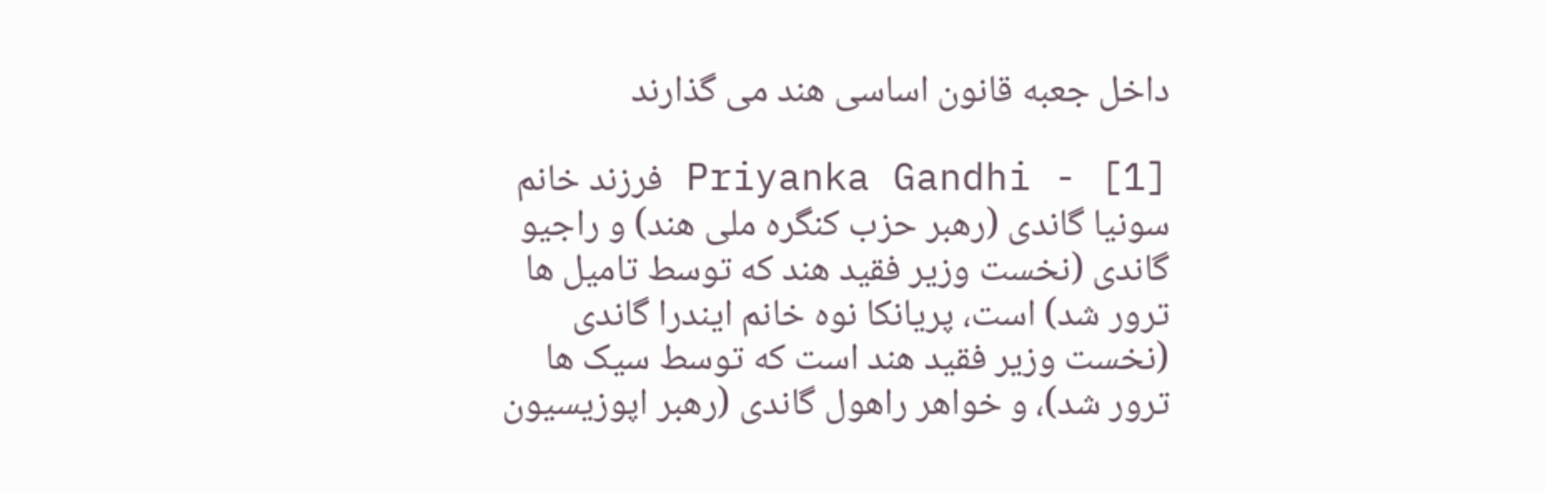داخل جعبه قانون اساسی هند می گذارند

[1] - Priyanka Gandhi فرزند خانم سونیا گاندی (رهبر حزب کنگره ملی هند) و راجیو گاندی (نخست وزیر فقید هند که توسط تامیل ها ترور شد) است، پریانکا نوه خانم ایندرا گاندی (نخست وزیر فقید هند است که توسط سیک ها ترور شد)، و خواهر راهول گاندی (رهبر اپوزیسیون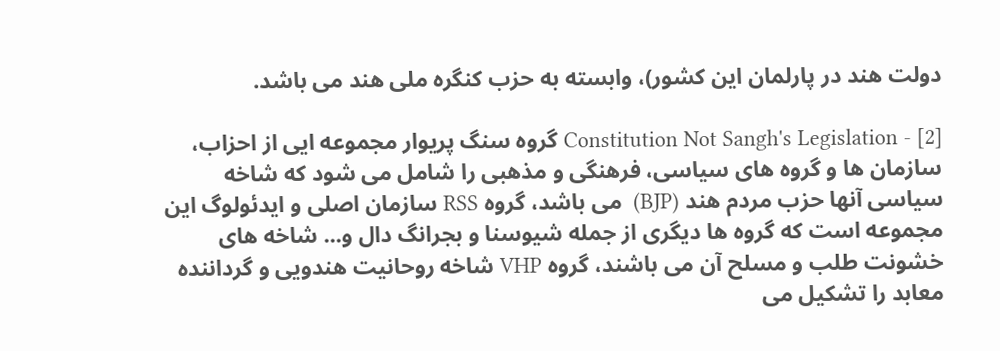دولت هند در پارلمان این کشور)، وابسته به حزب کنگره ملی هند می باشد.

[2] - Constitution Not Sangh's Legislation گروه سنگ پریوار مجموعه ایی از احزاب، سازمان ها و گروه های سیاسی، فرهنگی و مذهبی را شامل می شود که شاخه سیاسی آنها حزب مردم هند (BJP)  می باشد، گروه RSS سازمان اصلی و ایدئولوگ این مجموعه است که گروه ها دیگری از جمله شیوسنا و بجرانگ دال و... شاخه های خشونت طلب و مسلح آن می باشند، گروه VHP شاخه روحانیت هندویی و گرداننده معابد را تشکیل می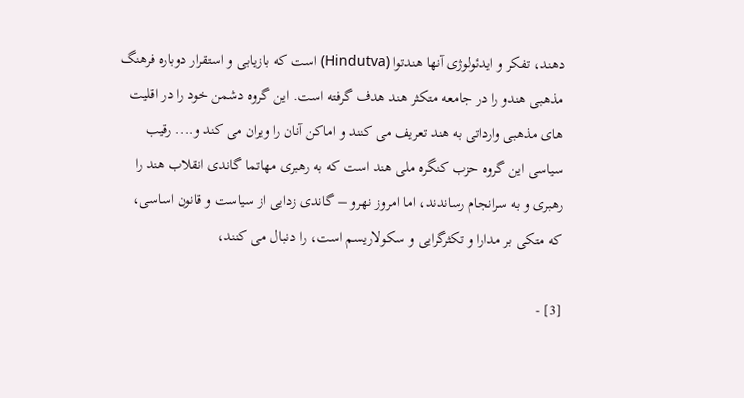دهند، تفکر و ایدئولوژی آنها هندتوا (Hindutva) است که بازیابی و استقرار دوباره فرهنگ مذهبی هندو را در جامعه متکثر هند هدف گرفته است. این گروه دشمن خود را در اقلیت های مذهبی وارداتی به هند تعریف می کنند و اماکن آنان را ویران می کند و.... رقیب سیاسی این گروه حزب کنگره ملی هند است که به رهبری مهاتما گاندی انقلاب هند را رهبری و به سرانجام رساندند، اما امروز نهرو – گاندی زدایی از سیاست و قانون اساسی، که متکی بر مدارا و تکثرگرایی و سکولاریسم است، را دنبال می کنند،

[3] -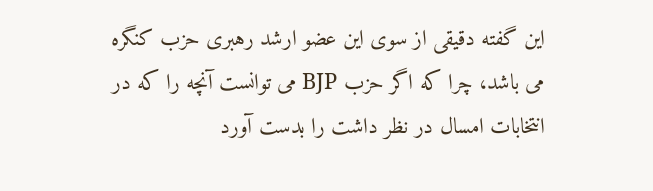این گفته دقیقی از سوی این عضو ارشد رهبری حزب کنگره می باشد، چرا که اگر حزب BJP می توانست آنچه را که در انتخابات امسال در نظر داشت را بدست آورد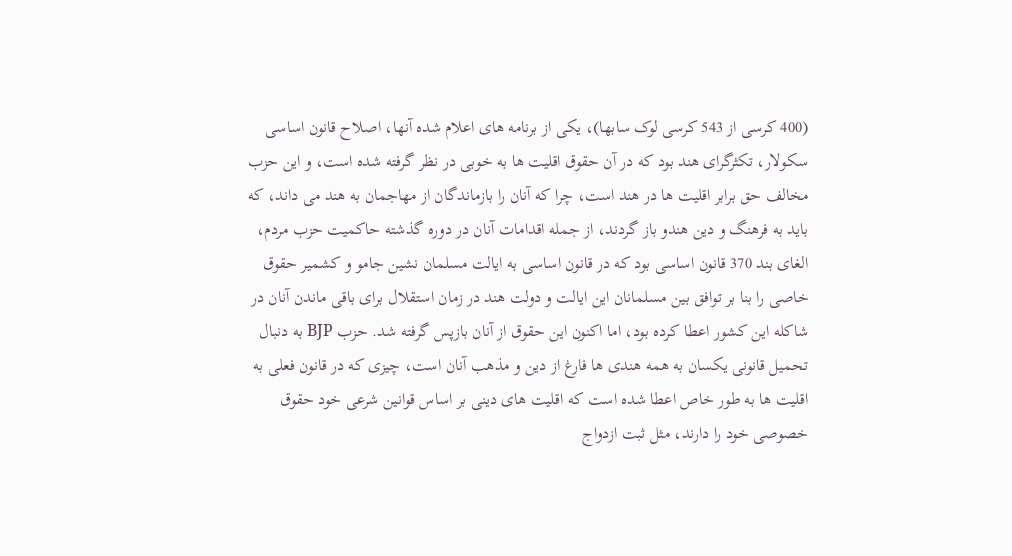(400 کرسی از 543 کرسی لوک سابها)، یکی از برنامه های اعلام شده آنها، اصلاح قانون اساسی سکولار، تکثرگرای هند بود که در آن حقوق اقلیت ها به خوبی در نظر گرفته شده است، و این حزب مخالف حق برابر اقلیت ها در هند است، چرا که آنان را بازماندگان از مهاجمان به هند می داند، که باید به فرهنگ و دین هندو باز گردند، از جمله اقدامات آنان در دوره گذشته حاکمیت حزب مردم، الغای بند 370 قانون اساسی بود که در قانون اساسی به ایالت مسلمان نشین جامو و کشمیر حقوق خاصی را بنا بر توافق بین مسلمانان این ایالت و دولت هند در زمان استقلال برای باقی ماندن آنان در شاکله این کشور اعطا کرده بود، اما اکنون این حقوق از آنان بازپس گرفته شد. حزب BJP به دنبال تحمیل قانونی یکسان به همه هندی ها فارغ از دین و مذهب آنان است، چیزی که در قانون فعلی به اقلیت ها به طور خاص اعطا شده است که اقلیت های دینی بر اساس قوانین شرعی خود حقوق خصوصی خود را دارند، مثل ثبت ازدواج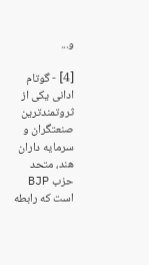و...

[4] - گوتام ادانی یکی از ثروتمندترین صنعتگران و سرمایه داران هند، متحد حزب BJP است که رابطه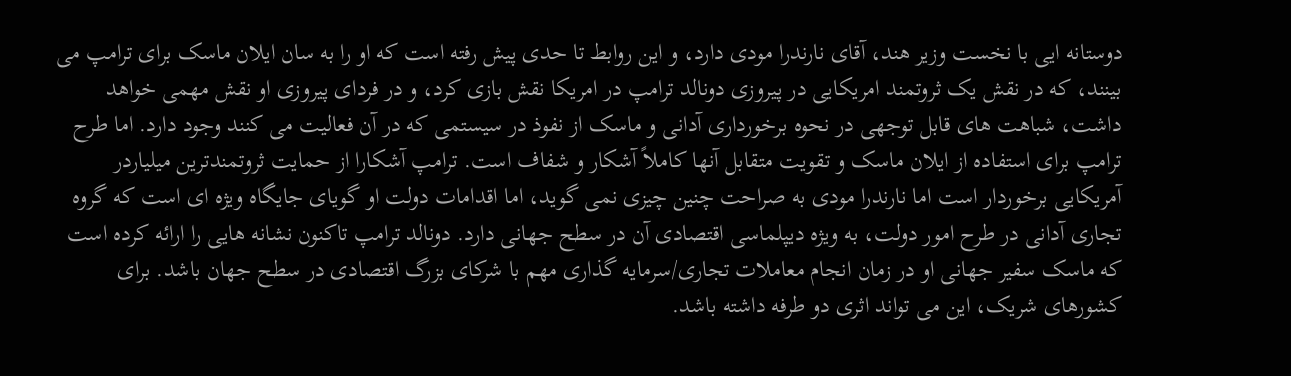دوستانه ایی با نخست وزیر هند، آقای نارندرا مودی دارد، و این روابط تا حدی پیش رفته است که او را به سان ایلان ماسک برای ترامپ می بینند، که در نقش یک ثروتمند امریکایی در پیروزی دونالد ترامپ در امریکا نقش بازی کرد، و در فردای پیروزی او نقش مهمی خواهد داشت، شباهت های قابل توجهی در نحوه برخورداری آدانی و ماسک از نفوذ در سیستمی که در آن فعالیت می کنند وجود دارد. اما طرح ترامپ برای استفاده از ایلان ماسک و تقویت متقابل آنها کاملاً آشکار و شفاف است. ترامپ آشکارا از حمایت ثروتمندترین میلیاردر آمریکایی برخوردار است اما نارندرا مودی به صراحت چنین چیزی نمی گوید، اما اقدامات دولت او گویای جایگاه ویژه ای است که گروه تجاری آدانی در طرح امور دولت، به ویژه دیپلماسی اقتصادی آن در سطح جهانی دارد. دونالد ترامپ تاکنون نشانه هایی را ارائه کرده است که ماسک سفیر جهانی او در زمان انجام معاملات تجاری/سرمایه گذاری مهم با شرکای بزرگ اقتصادی در سطح جهان باشد. برای کشورهای شریک، این می تواند اثری دو طرفه داشته باشد.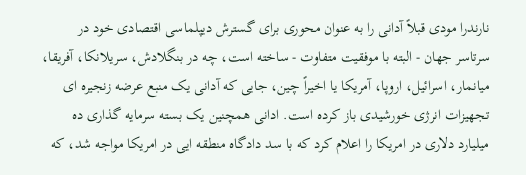نارندرا مودی قبلاً آدانی را به عنوان محوری برای گسترش دیپلماسی اقتصادی خود در سرتاسر جهان - البته با موفقیت متفاوت - ساخته است، چه در بنگلادش، سریلانکا، آفریقا، میانمار، اسرائیل، اروپا، آمریکا یا اخیراً چین، جایی که آدانی یک منبع عرضه زنجیره ای تجهیزات انرژی خورشیدی باز کرده است. ادانی همچنین یک بسته سرمایه گذاری ده میلیارد دلاری در امریکا را اعلام کرد که با سد دادگاه منطقه ایی در امریکا مواجه شد، که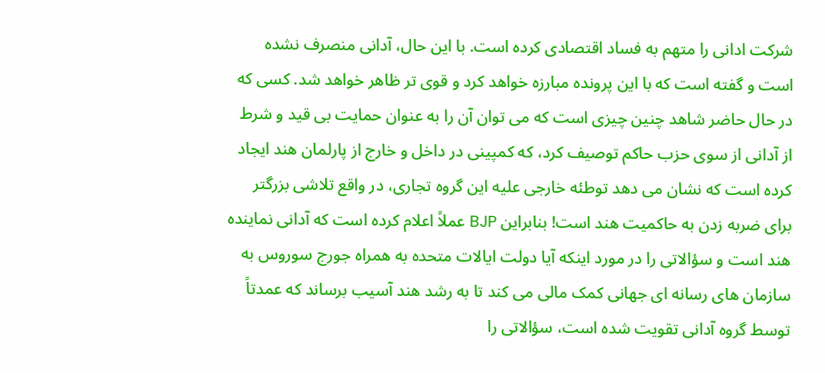شرکت ادانی را متهم به فساد اقتصادی کرده است. با این حال، آدانی منصرف نشده است و گفته است که با این پرونده مبارزه خواهد کرد و قوی تر ظاهر خواهد شد. کسی که در حال حاضر شاهد چنین چیزی است که می توان آن را به عنوان حمایت بی قید و شرط از آدانی از سوی حزب حاکم توصیف کرد، که کمپینی در داخل و خارج از پارلمان هند ایجاد کرده است که نشان می دهد توطئه خارجی علیه این گروه تجاری، در واقع تلاشی بزرگتر برای ضربه زدن به حاکمیت هند است! بنابراین BJP عملاً اعلام کرده است که آدانی نماینده هند است و سؤالاتی را در مورد اینکه آیا دولت ایالات متحده به همراه جورج سوروس به سازمان های رسانه ای جهانی کمک مالی می کند تا به رشد هند آسیب برساند که عمدتاً توسط گروه آدانی تقویت شده است، سؤالاتی را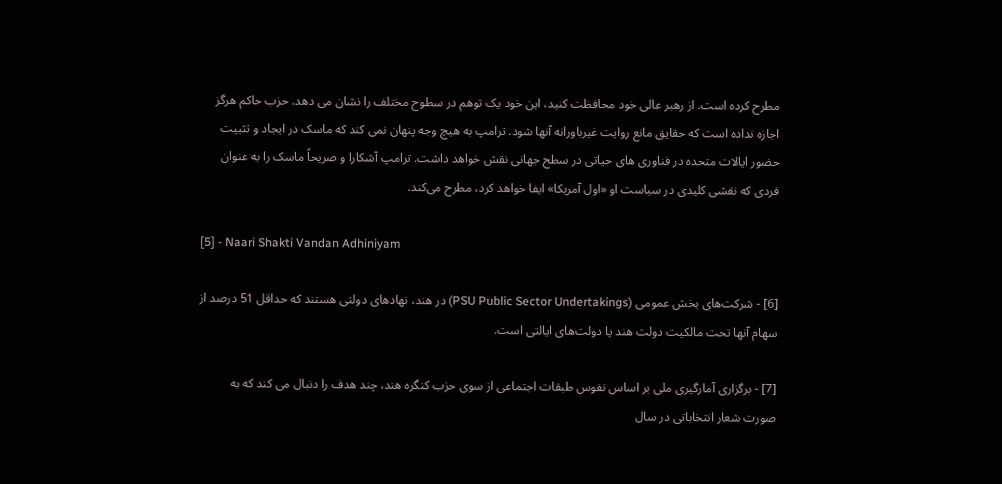مطرح کرده است. از رهبر عالی خود محافظت کنید، این خود یک توهم در سطوح مختلف را نشان می دهد. حزب حاکم هرگز اجازه نداده است که حقایق مانع روایت غیرباورانه آنها شود. ترامپ به هیچ وجه پنهان نمی کند که ماسک در ایجاد و تثبیت حضور ایالات متحده در فناوری های حیاتی در سطح جهانی نقش خواهد داشت. ترامپ آشکارا و صریحاً ماسک را به عنوان فردی که نقشی کلیدی در سیاست او «اول آمریکا» ایفا خواهد کرد، مطرح می‌کند.

[5] - Naari Shakti Vandan Adhiniyam

[6] - شرکت‌های بخش عمومی (PSU Public Sector Undertakings) در هند، نهادهای دولتی هستند که حداقل 51 درصد از سهام آنها تحت مالکیت دولت هند یا دولت‌های ایالتی است.

[7] - برگزاری آمارگیری ملی بر اساس نفوس طبقات اجتماعی از سوی حزب کنگره هند، چند هدف را دنبال می کند که به صورت شعار انتخاباتی در سال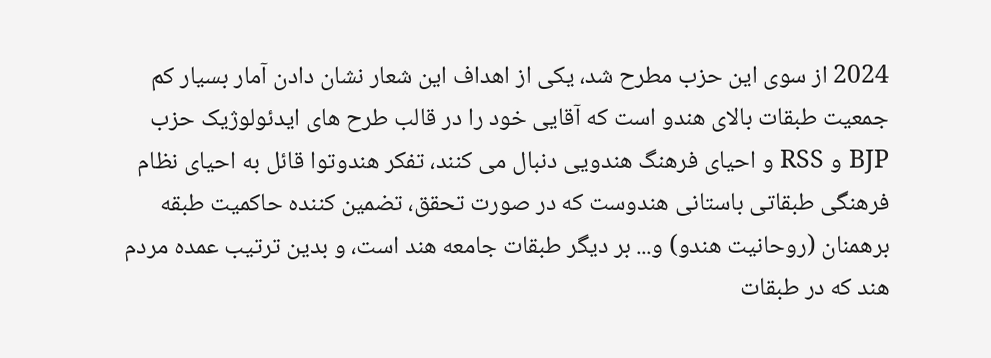2024 از سوی این حزب مطرح شد، یکی از اهداف این شعار نشان دادن آمار بسیار کم جمعیت طبقات بالای هندو است که آقایی خود را در قالب طرح های ایدئولوژیک حزب BJP و RSS و احیای فرهنگ هندویی دنبال می کنند، تفکر هندوتوا قائل به احیای نظام فرهنگی طبقاتی باستانی هندوست که در صورت تحقق، تضمین کننده حاکمیت طبقه برهمنان (روحانیت هندو) و... بر دیگر طبقات جامعه هند است، و بدین ترتیب عمده مردم هند که در طبقات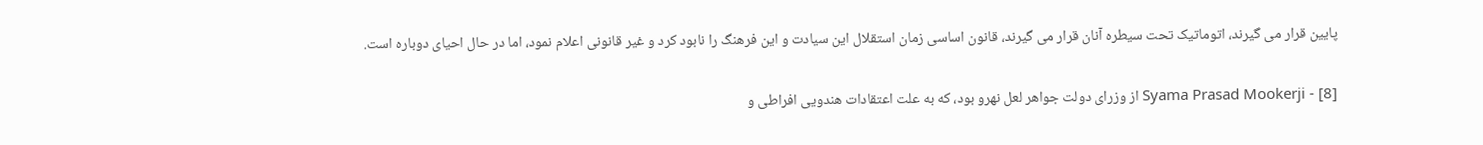پایین قرار می گیرند، اتوماتیک تحت سیطره آنان قرار می گیرند، قانون اساسی زمان استقلال این سیادت و این فرهنگ را نابود کرد و غیر قانونی اعلام نمود، اما در حال احیای دوباره است.

[8] - Syama Prasad Mookerji از وزرای دولت جواهر لعل نهرو بود، که به علت اعتقادات هندویی افراطی و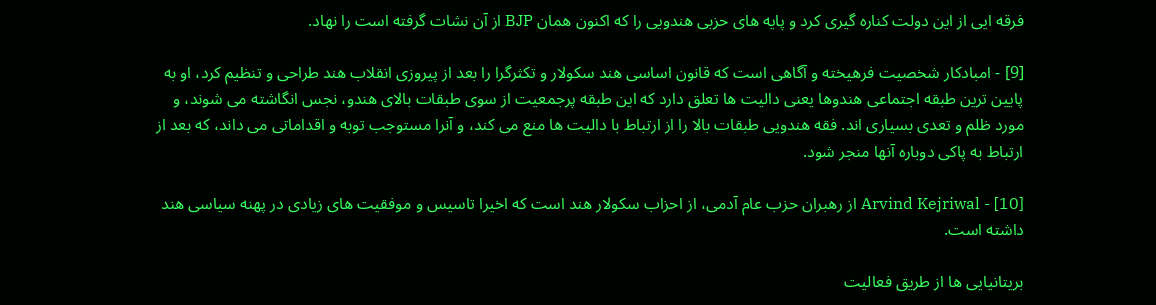فرقه ایی از این دولت کناره گیری کرد و پایه های حزبی هندویی را که اکنون همان BJP از آن نشات گرفته است را نهاد.

[9] - امبادکار شخصیت فرهیخته و آگاهی است که قانون اساسی هند سکولار و تکثرگرا را بعد از پیروزی انقلاب هند طراحی و تنظیم کرد، او به پایین ترین طبقه اجتماعی هندوها یعنی دالیت ها تعلق دارد که این طبقه پرجمعیت از سوی طبقات بالای هندو، نجس انگاشته می شوند، و مورد ظلم و تعدی بسیاری اند. فقه هندویی طبقات بالا را از ارتباط با دالیت ها منع می کند، و آنرا مستوجب توبه و اقداماتی می داند، که بعد از ارتباط به پاکی دوباره آنها منجر شود.

[10] - Arvind Kejriwal از رهبران حزب عام آدمی، از احزاب سکولار هند است که اخیرا تاسیس و موفقیت های زیادی در پهنه سیاسی هند داشته است.

بریتانیایی ها از طریق فعالیت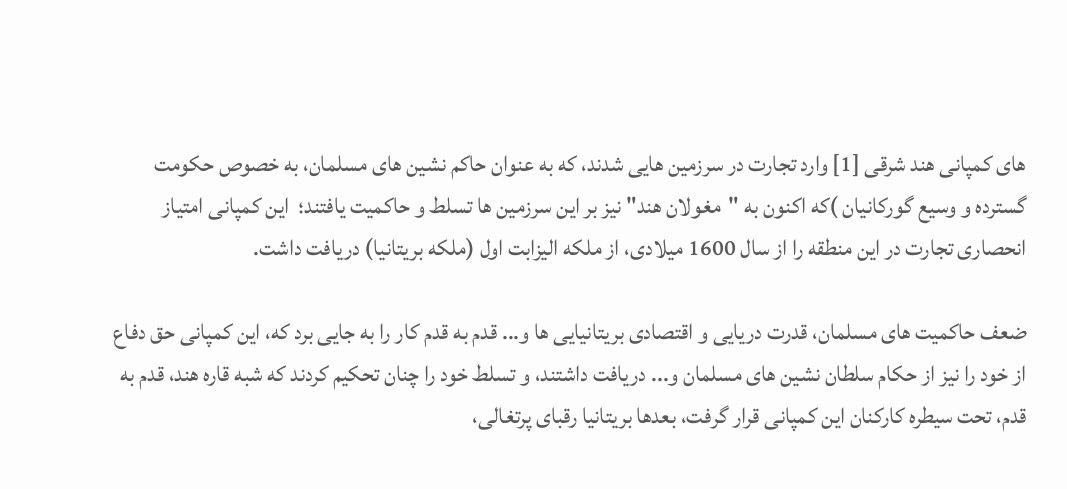های کمپانی هند شرقی [1] وارد تجارت در سرزمین هایی شدند، که به عنوان حاکم نشین های مسلمان، به خصوص حکومت گسترده و وسیع گورکانیان )که اکنون به "مغولان هند" نیز بر این سرزمین ها تسلط و حاکمیت یافتند؛  این کمپانی امتیاز انحصاری تجارت در این منطقه را از سال 1600 میلادی، از ملکه الیزابت اول (ملکه بریتانیا) دریافت داشت.

ضعف حاکمیت های مسلمان، قدرت دریایی و اقتصادی بریتانیایی ها و... قدم به قدم کار را به جایی برد که، این کمپانی حق دفاع از خود را نیز از حکام سلطان نشین های مسلمان و... دریافت داشتند، و تسلط خود را چنان تحکیم کردند که شبه قاره هند، قدم به قدم، تحت سیطره کارکنان این کمپانی قرار گرفت، بعدها بریتانیا رقبای پرتغالی،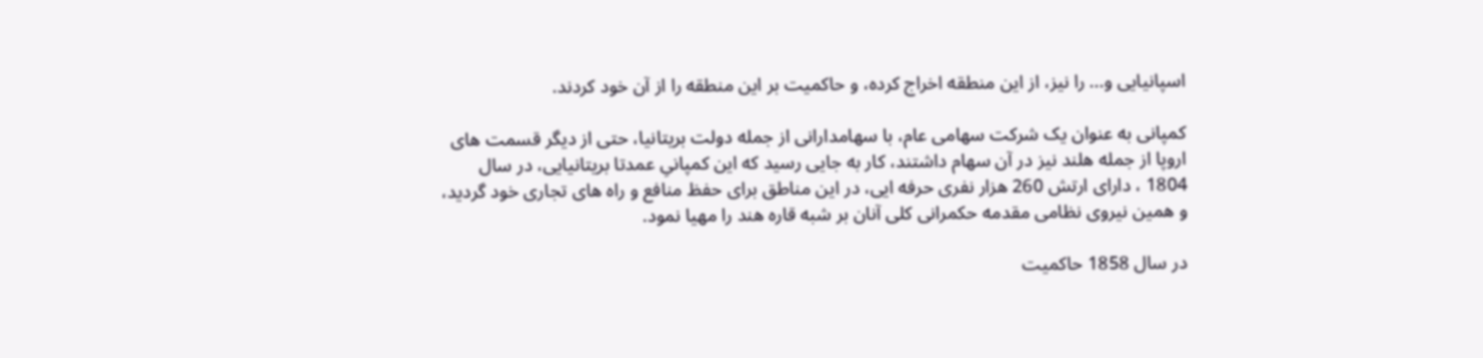اسپانیایی و... را نیز، از این منطقه اخراج کرده، و حاکمیت بر این منطقه را از آن خود کردند.

کمپانی به عنوان یک شرکت سهامی عام، با سهامدارانی از جمله دولت بریتانیا، حتی از دیگر قسمت های اروپا از جمله هلند نیز در آن سهام داشتند، کار به جایی رسید که این کمپانیِ عمدتا بریتانیایی، در سال 1804 ، دارای ارتش 260 هزار نفری حرفه ایی، در این مناطق برای حفظ منافع و راه های تجاری خود گردید، و همین نیروی نظامی مقدمه حکمرانی کلی آنان بر شبه قاره هند را مهیا نمود.

در سال 1858 حاکمیت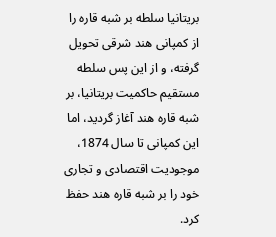بریتانیا سلطه بر شبه قاره را از کمپانی هند شرقی تحویل گرفته، و از این پس سلطه مستقیم حاکمیت بریتانیا، بر شبه قاره هند آغاز گردید، اما این کمپانی تا سال 1874، موجودیت اقتصادی و تجاری خود را بر شبه قاره هند حفظ کرد.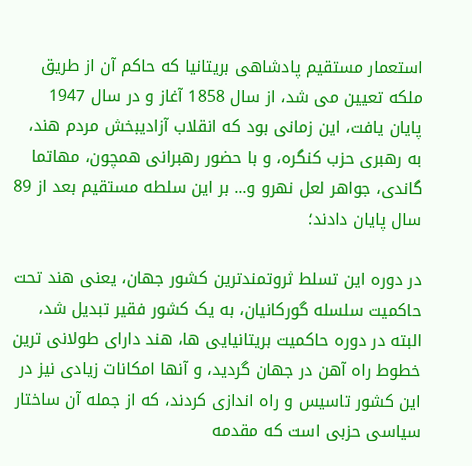استعمار مستقیم پادشاهی بریتانیا که حاکم آن از طریق ملکه تعیین می شد، از سال 1858 آغاز و در سال 1947 پایان یافت، این زمانی بود که انقلاب آزادیبخش مردم هند، به رهبری حزب کنگره، و با حضور رهبرانی همچون، مهاتما گاندی، جواهر لعل نهرو و... بر این سلطه مستقیم بعد از 89 سال پایان دادند؛

در دوره این تسلط ثروتمندترین کشور جهان، یعنی هند تحت حاکمیت سلسله گورکانیان، به یک کشور فقیر تبدیل شد، البته در دوره حاکمیت بریتانیایی ها، هند دارای طولانی ترین خطوط راه آهن در جهان گردید، و آنها امکانات زیادی نیز در این کشور تاسیس و راه اندازی کردند، که از جمله آن ساختار سیاسی حزبی است که مقدمه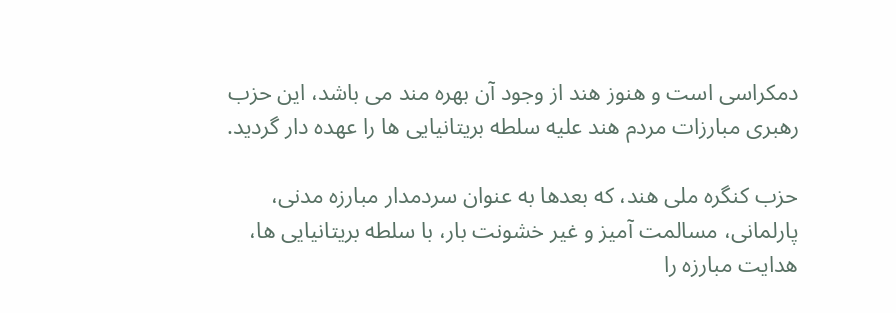دمکراسی است و هنوز هند از وجود آن بهره مند می باشد، این حزب رهبری مبارزات مردم هند علیه سلطه بریتانیایی ها را عهده دار گردید.

حزب کنگره ملی هند، که بعدها به عنوان سردمدار مبارزه مدنی، پارلمانی، مسالمت آمیز و غیر خشونت بار، با سلطه بریتانیایی ها، هدایت مبارزه را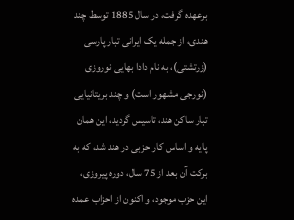برعهده گرفت، در سال 1885 توسط چند هندی، از جمله یک ایرانی تبار پارسی (زرتشتی)، به نام دادا بهایی نوروزی (نورجی مشهور است) و چند بریتانیایی تبار ساکن هند، تاسیس گردید، این همان پایه و اساس کار حزبی در هند شد، که به برکت آن بعد از 75 سال، دوره پیروزی، این حزب موجود، و اکنون از احزاب عمده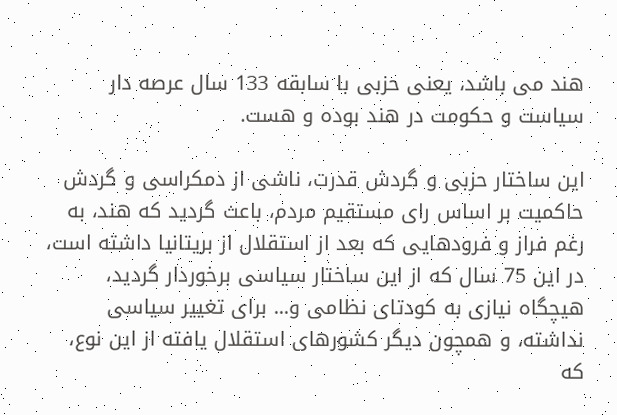هند می باشد، یعنی حزبی با سابقه 133 سال عرصه دار سیاست و حکومت در هند بوده و هست.

این ساختار حزبی و گردش قدرت، ناشی از دمکراسی و گردش حاکمیت بر اساس رای مستقیم مردم، باعث گردید که هند، به رغم فراز و فرودهایی که بعد از استقلال از بریتانیا داشته است، در این 75 سال که از این ساختار سیاسی برخوردار گردید، هیچگاه نیازی به کودتای نظامی و... برای تغییر سیاسی نداشته، و همچون دیگر کشورهای استقلال یافته از این نوع، که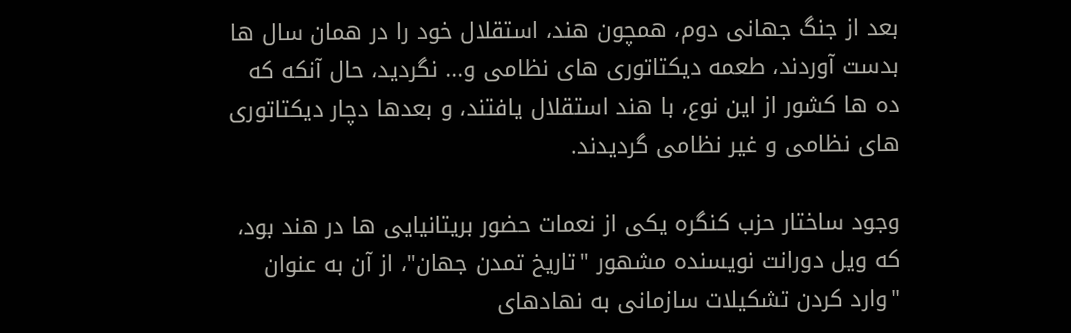بعد از جنگ جهانی دوم، همچون هند، استقلال خود را در همان سال ها بدست آوردند، طعمه دیکتاتوری های نظامی و... نگردید، حال آنکه که ده ها کشور از این نوع، با هند استقلال یافتند، و بعدها دچار دیکتاتوری های نظامی و غیر نظامی گردیدند.

وجود ساختار حزب کنگره یکی از نعمات حضور بریتانیایی ها در هند بود، که ویل دورانت نویسنده مشهور "تاریخ تمدن جهان"، از آن به عنوان "وارد کردن تشکیلات سازمانی به نهادهای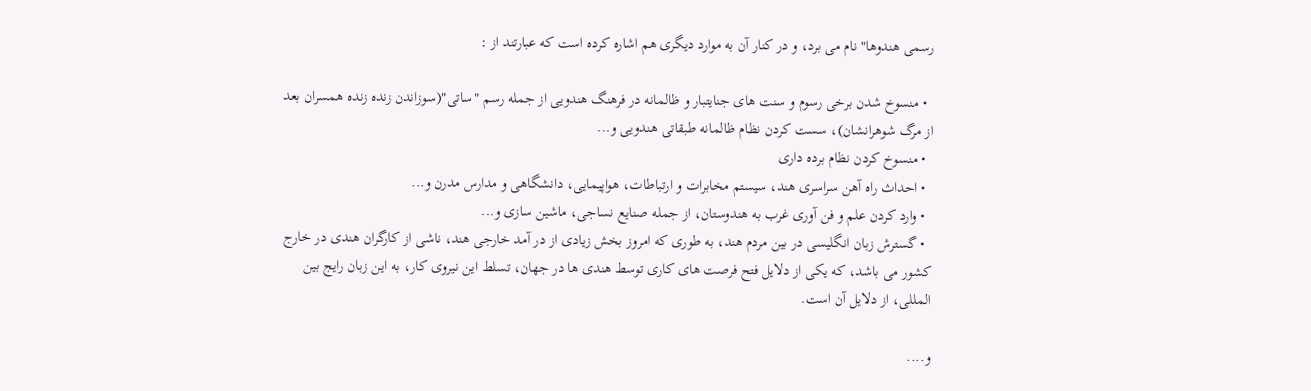رسمی هندوها" نام می برد، و در کنار آن به موارد دیگری هم اشاره کرده است که عبارتند از :

  • منسوخ شدن برخی رسوم و سنت های جنایتبار و ظالمانه در فرهنگ هندویی از جمله رسم "ساتی"(سوزاندن زنده زنده همسران بعد از مرگ شوهرانشان)، سست کردن نظام ظالمانه طبقاتی هندویی و...
  • منسوخ کردن نظام برده داری
  • احداث راه آهن سراسری هند، سیستم مخابرات و ارتباطات، هواپیمایی، دانشگاهی و مدارس مدرن و...
  • وارد کردن علم و فن آوری غرب به هندوستان، از جمله صنایع نساجی، ماشین سازی و...
  • گسترش زبان انگلیسی در بین مردم هند، به طوری که امروز بخش زیادی از در آمد خارجی هند، ناشی از کارگران هندی در خارج کشور می باشد، که یکی از دلایل فتح فرصت های کاری توسط هندی ها در جهان، تسلط این نیروی کار، به این زبان رایج بین المللی، از دلایل آن است.

و....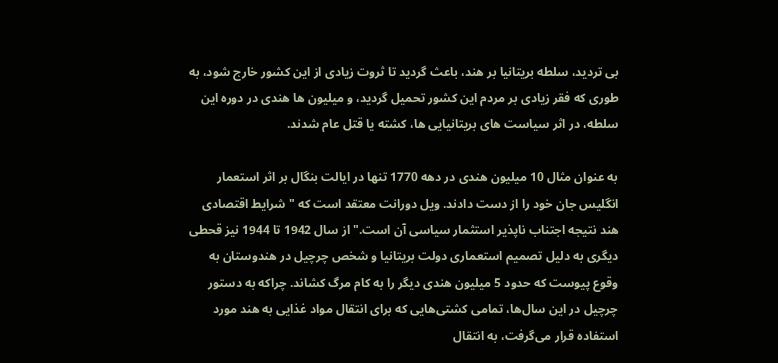بی تردید، سلطه بریتانیا بر هند، باعث گردید تا ثروت زیادی از این کشور خارج شود، به طوری که فقر زیادی بر مردم این کشور تحمیل گردید، و میلیون ها هندی در دوره این سلطه، در اثر سیاست های بریتانیایی ها، کشته یا قتل عام شدند.

به عنوان مثال 10 میلیون هندی در دهه 1770 تنها در ایالت بنگال بر اثر استعمار انگلیس جان خود را از دست دادند. ویل دورانت معتقد است که "شرایط اقتصادی هند نتیجه اجتناب ناپذیر استثمار سیاسی آن است." از سال 1942 تا 1944 نیز قحطی دیگری به دلیل تصمیم استعماری دولت بریتانیا و شخص چرچیل در هندوستان به وقوع پیوست که حدود 5 میلیون هندی دیگر را به کام مرگ کشاند. چراکه به دستور چرچیل در این سال‌ها، تمامی کشتی‌هایی که برای انتقال مواد غذایی به هند مورد استفاده قرار می‌گرفت، به انتقال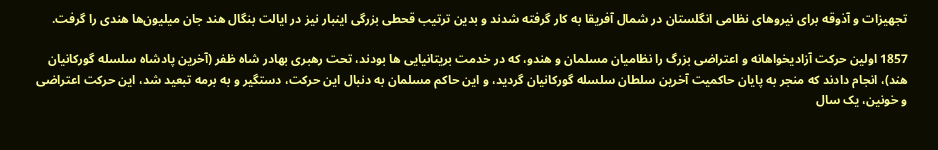تجهیزات و آذوقه برای نیروهای نظامی انگلستان در شمال آفریقا به کار گرفته شدند و بدین ترتیب قحطی بزرگی اینبار نیز در ایالت بنگال هند جان میلیون‌ها هندی را گرفت.

1857 اولین حرکت آزادیخواهانه و اعتراضی بزرگ را نظامیان مسلمان و هندو، که در خدمت بریتانیایی ها بودند، تحت رهبری بهادر شاه ظفر (آخرین پادشاه سلسله گورکانیان هند)، انجام دادند که منجر به پایان حاکمیت آخرین سلطان سلسله گورکانیان گردید، و این حاکم مسلمان به دنبال این حرکت، دستگیر و به برمه تبعید شد، این حرکت اعتراضی و خونین، یک سال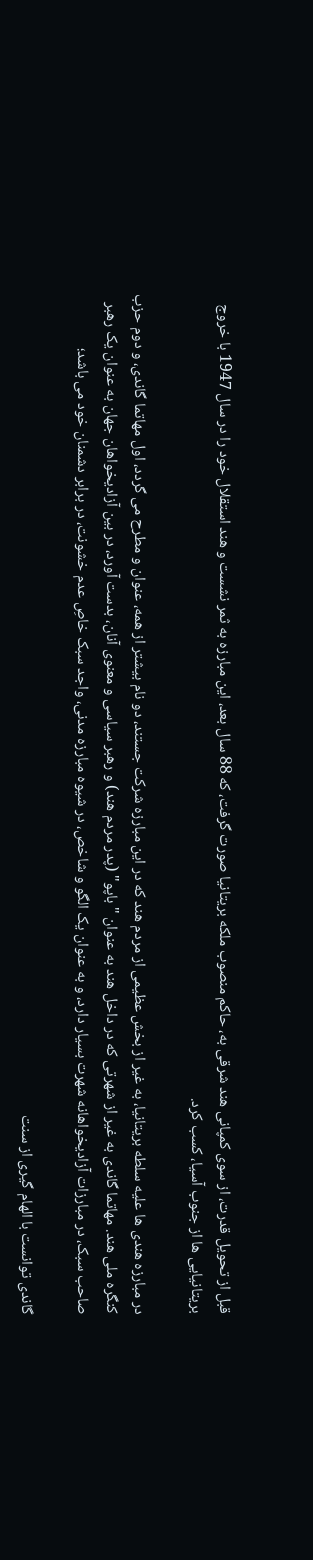قبل از تحویل قدرت، از سوی کمپانی هند شرقی به، حاکم منصوب ملکه بریتانیا صورت گرفت، که 88 سال بعد، این مبارزه به ثمر نشست و هند استقلال خود را در سال 1947 با خروج بریتانیایی ها از جنوب آسیا، کسب کرد.

در مبارزه هندی ها علیه سلطه بریتانیا، به غیر از بخش عظیمی از مردم هند که در این مبارزه شرکت جستند، دو نام بیشتر از همه، عنوان و مطرح می گردد، اول مهاتما گاندی، و دوم حزب کنگره ملی هند. مهاتما گاندی به غیر از شهرتی که در داخل هند به عنوان "باپو" (پدر مردم هند) و رهبر سیاسی و معنوی آنان، بدست آورد، در بین آزادیخواهان جهان به عنوان یک رهبر صاحب سبک، در مبارزات آزادیخواهانه شهرت بسیار دارد، و به عنوان یک الگو و شاخص، در شیوه مبارزه مدنی، واجد سبک خاصِ عدم خشونت، در برابر دشمنان خود می باشد؛

گاندی توانست با الهام گیری از سنت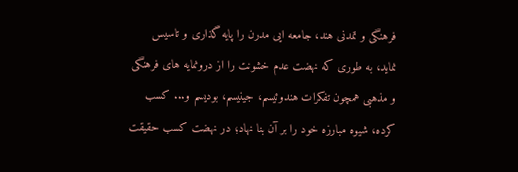فرهنگی و تمدنی هند، جامعه ایی مدرن را پایه گذاری و تاسیس نماید، به طوری که نهضت عدم خشونت را از درونمایه های فرهنگی و مذهبی همچون تفکرات هندوئیسم، جینیسم، بودیسم و... کسب کرده، شیوه مبارزه خود را بر آن بنا نهاد؛ در نهضت کسب حقیقت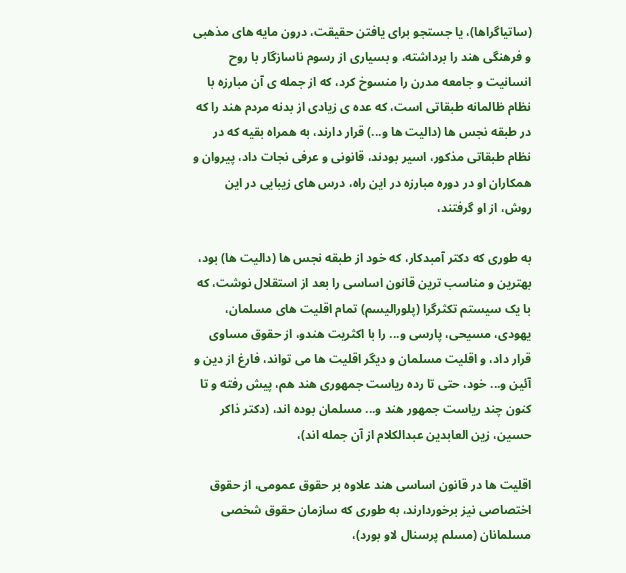(ساتیاگراها)، یا جستجو برای یافتن حقیقت، درون مایه های مذهبی و فرهنگی هند را برداشته، و بسیاری از رسوم ناسازگار با روح انسانیت و جامعه مدرن را منسوخ کرد، که از جمله ی آن مبارزه با نظام ظالمانه طبقاتی است، که عده ی زیادی از بدنه مردم هند را که در طبقه نجس ها (دالیت ها و...) قرار دارند، به همراه بقیه که در نظام طبقاتی مذکور، اسیر بودند، قانونی و عرفی نجات داد، پیروان و همکاران او در دوره مبارزه در این راه، درس های زیبایی در این روش، از او گرفتند،

به طوری که دکتر آمبدکار، که خود از طبقه نجس ها (دالیت ها) بود، بهترین و مناسب ترین قانون اساسی را بعد از استقلال نوشت، که با یک سیستم تکثرگرا (پلورالیسم) تمام اقلیت های مسلمان، یهودی، مسیحی، پارسی و... را با اکثریت هندو، از حقوق مساوی قرار داد، و اقلیت مسلمان و دیگر اقلیت ها می تواند، فارغ از دین و آئین و... خود، حتی تا رده ریاست جمهوری هند هم، پیش رفته و تا کنون چند ریاست جمهور هند و... مسلمان بوده اند، (دکتر ذاکر حسین، زین العابدین عبدالکلام از آن جمله اند)،

اقلیت ها در قانون اساسی هند علاوه بر حقوق عمومی، از حقوق اختصاصی نیز برخوردارند، به طوری که سازمان حقوق شخصی مسلمانان (مسلم پرسنال لاو بورد)،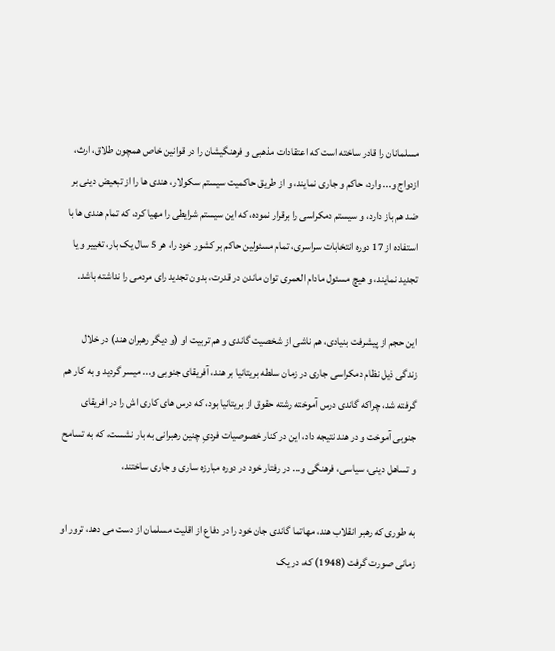مسلمانان را قادر ساخته است که اعتقادات مذهبی و فرهنگیشان را در قوانین خاص همچون طلاق، ارث، ازدواج و... وارد، حاکم و جاری نمایند، و از طریق حاکمیت سیستم سکولار، هندی ها را از تبعیض دینی بر ضد هم باز دارد، و سیستم دمکراسی را برقرار نموده، که این سیستم شرایطی را مهیا کرد، که تمام هندی ها با استفاده از 17 دوره انتخابات سراسری، تمام مسئولین حاکم بر کشور خود را، هر 5 سال یک بار، تغییر و یا تجدید نمایند، و هیچ مسئول مادام العمری توان ماندن در قدرت، بدون تجدید رای مردمی را نداشته باشد.

این حجم از پیشرفت بنیادی، هم ناشی از شخصیت گاندی و هم تربیت او (و دیگر رهبران هند) در خلال زندگی ذیل نظام دمکراسی جاری در زمان سلطه بریتانیا بر هند، آفریقای جنوبی و... میسر گردید و به کار هم گرفته شد، چراکه گاندی درس آموخته رشته حقوق از بریتانیا بود، که درس های کاری اش را در افریقای جنوبی آموخت و در هند نتیجه داد، این در کنار خصوصیات فردیِ چنین رهبرانی به بار نشست، که به تسامح و تساهل دینی، سیاسی، فرهنگی و... در رفتار خود در دوره مبارزه ساری و جاری ساختند،

به طوری که رهبر انقلاب هند، مهاتما گاندی جان خود را در دفاع از اقلیت مسلمان از دست می دهد، ترور او زمانی صورت گرفت (1948) که، در یک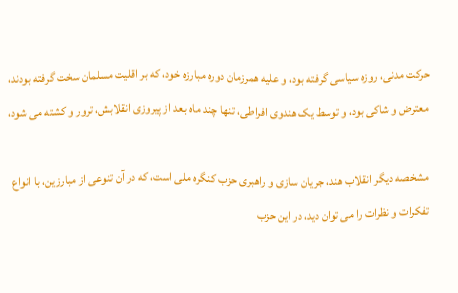حرکت مدنی، روزه سیاسی گرفته بود، و علیه همرزمان دوره مبارزه خود، که بر اقلیت مسلمان سخت گرفته بودند، معترض و شاکی بود، و توسط یک هندوی افراطی، تنها چند ماه بعد از پیروزی انقلابش، ترور و کشته می شود،

مشخصه دیگر انقلاب هند، جریان سازی و راهبری حزب کنگره ملی است، که در آن تنوعی از مبارزین، با انواع تفکرات و نظرات را می توان دید، در این حزب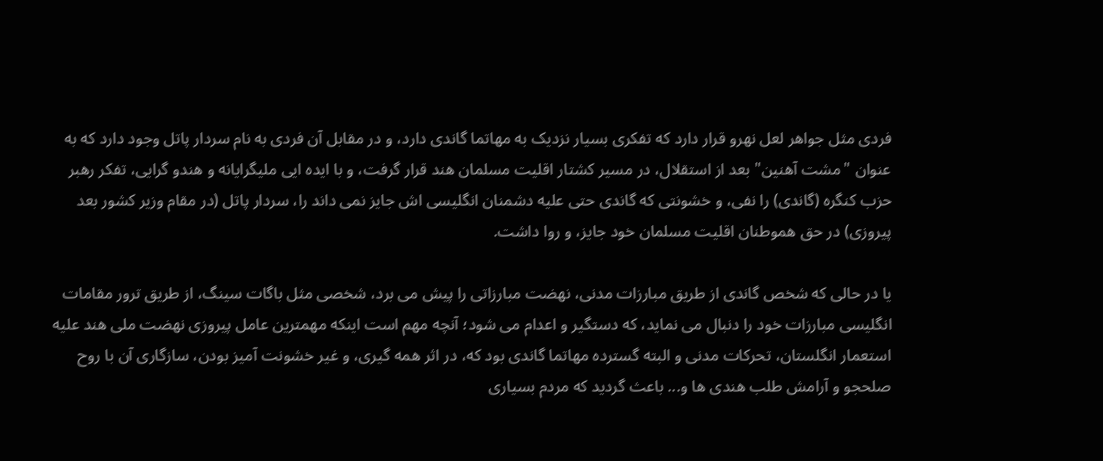فردی مثل جواهر لعل نهرو قرار دارد که تفکری بسیار نزدیک به مهاتما گاندی دارد، و در مقابل آن فردی به نام سردار پاتل وجود دارد که به عنوان "مشت آهنین" بعد از استقلال، در مسیر کشتار اقلیت مسلمان هند قرار گرفت، و با ایده ایی ملیگرایانه و هندو گرایی، تفکر رهبر حزب کنگره (گاندی) را نفی، و خشونتی که گاندی حتی علیه دشمنان انگلیسی اش جایز نمی داند را، سردار پاتل (در مقام وزیر کشور بعد پیروزی) در حق هموطنان اقلیت مسلمان خود جایز، و روا داشت.

یا در حالی که شخص گاندی از طریق مبارزات مدنی، نهضت مبارزاتی را پیش می برد، شخصی مثل باگات سینگ، از طریق ترور مقامات انگلیسی مبارزات خود را دنبال می نماید، که دستگیر و اعدام می شود؛ آنچه مهم است اینکه مهمترین عامل پیروزی نهضت ملی هند علیه استعمار انگلستان، تحرکات مدنی و البته گسترده مهاتما گاندی بود که، در اثر همه گیری، و غیر خشونت آمیز بودن، سازگاری آن با روح صلحجو و آرامش طلب هندی ها و... باعث گردید که مردم بسیاری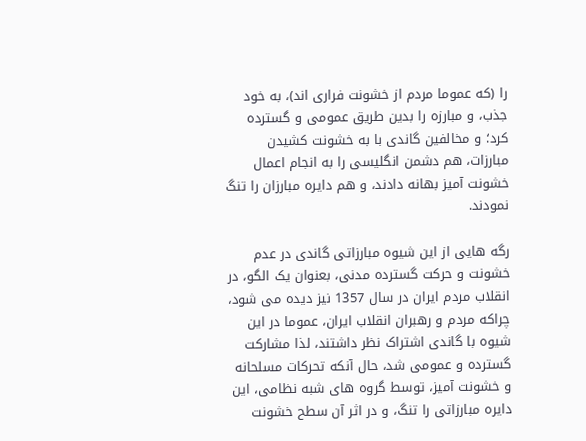را (که عموما مردم از خشونت فراری اند)، به خود جذب، و مبارزه را بدین طریق عمومی و گسترده کرد؛ و مخالفین گاندی با به خشونت کشیدن مبارزات، هم دشمن انگلیسی را به انجام اعمال خشونت آمیز بهانه دادند، و هم دایره مبارزان را تنگ نمودند.

رگه هایی از این شیوه مبارزاتی گاندی در عدم خشونت و حرکت گسترده مدنی، بعنوان یک الگو، در انقلاب مردم ایران در سال 1357 نیز دیده می شود، چراکه مردم و رهبران انقلاب ایران، عموما در این شیوه با گاندی اشتراک نظر داشتند، لذا مشارکت گسترده و عمومی شد، حال آنکه تحرکات مسلحانه و خشونت آمیز، توسط گروه های شبه نظامی، این دایره مبارزاتی را تنگ، و در اثر آن سطح خشونت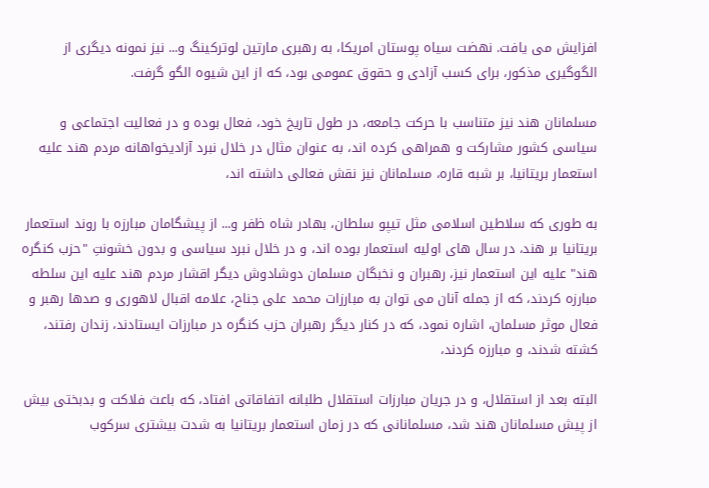افزایش می یافت. نهضت سیاه پوستان امریکا، به رهبری مارتین لوترکینگ و... نیز نمونه دیگری از الگوگیری مذکور، برای کسب آزادی و حقوق عمومی بود، که از این شیوه الگو گرفت.

مسلمانان هند نیز متناسب با حرکت جامعه، در طول تاریخ خود، فعال بوده و در فعالیت اجتماعی و سیاسی کشور مشارکت و همراهی کرده اند، به عنوان مثال در خلال نبرد آزادیخواهانه مردم هند علیه استعمار بریتانیا، بر شبه قاره، مسلمانان نیز نقش فعالی داشته اند،

به طوری که سلاطین اسلامی مثل تیپو سلطان، بهادر شاه ظفر و... از پیشگامان مبارزه با روند استعمار بریتانیا بر هند، در سال های اولیه استعمار بوده اند، و در خلال نبرد سیاسی و بدون خشونتِ "حزب کنگره هند" علیه این استعمار نیز، رهبران و نخبگان مسلمان دوشادوش دیگر اقشار مردم هند علیه این سلطه مبارزه کردند، که از جمله آنان می توان به مبارزات محمد علی جناح، علامه اقبال لاهوری و صدها رهبر و فعال موثر مسلمان، اشاره نمود، که در کنار دیگر رهبران حزب کنگره در مبارزات ایستادند، زندان رفتند، کشته شدند، و مبارزه کردند،

البته بعد از استقلال، و در جریان مبارزات استقلال طلبانه اتفاقاتی افتاد، که باعث فلاکت و بدبختی بیش از پیش مسلمانان هند شد، مسلمانانی که در زمان استعمار بریتانیا به شدت بیشتری سرکوب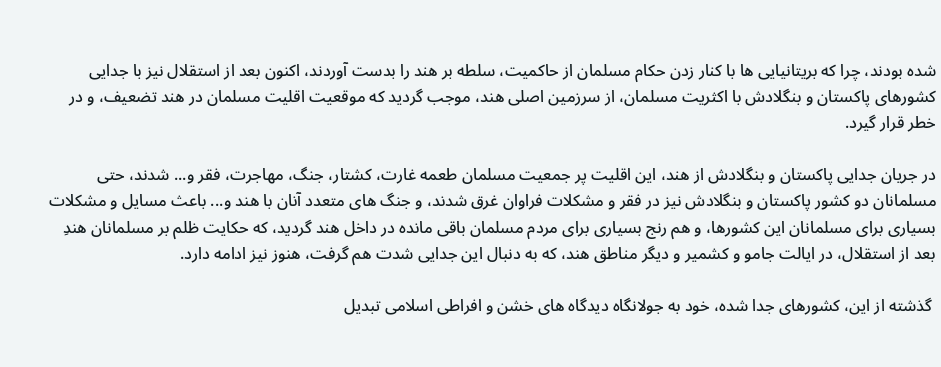شده بودند، چرا که بریتانیایی ها با کنار زدن حکام مسلمان از حاکمیت، سلطه بر هند را بدست آوردند، اکنون بعد از استقلال نیز با جدایی کشورهای پاکستان و بنگلادش با اکثریت مسلمان، از سرزمین اصلی هند، موجب گردید که موقعیت اقلیت مسلمان در هند تضعیف، و در خطر قرار گیرد.

در جریان جدایی پاکستان و بنگلادش از هند، این اقلیت پر جمعیت مسلمان طعمه غارت، کشتار، جنگ، مهاجرت، فقر و... شدند، حتی مسلمانان دو کشور پاکستان و بنگلادش نیز در فقر و مشکلات فراوان غرق شدند، و جنگ های متعدد آنان با هند و... باعث مسایل و مشکلات بسیاری برای مسلمانان این کشورها، و هم رنج بسیاری برای مردم مسلمان باقی مانده در داخل هند گردید، که حکایت ظلم بر مسلمانان هندِ بعد از استقلال، در ایالت جامو و کشمیر و دیگر مناطق هند، که به دنبال این جدایی شدت هم گرفت، هنوز نیز ادامه دارد.

 گذشته از این، کشورهای جدا شده، خود به جولانگاه دیدگاه های خشن و افراطی اسلامی تبدیل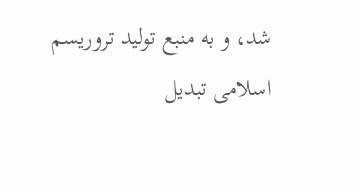شد، و به منبع تولید تروریسم اسلامی تبدیل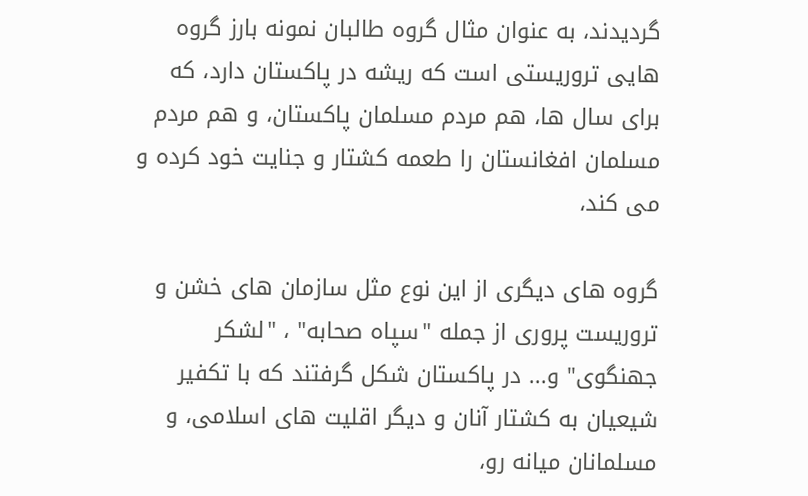گردیدند، به عنوان مثال گروه طالبان نمونه بارز گروه هایی تروریستی است که ریشه در پاکستان دارد، که برای سال ها، هم مردم مسلمان پاکستان، و هم مردم مسلمان افغانستان را طعمه کشتار و جنایت خود کرده و می کند،

گروه های دیگری از این نوع مثل سازمان های خشن و تروریست پروری از جمله "سپاه صحابه" ، "لشکر جهنگوی" و... در پاکستان شکل گرفتند که با تکفیر شیعیان به کشتار آنان و دیگر اقلیت های اسلامی، و مسلمانان میانه رو،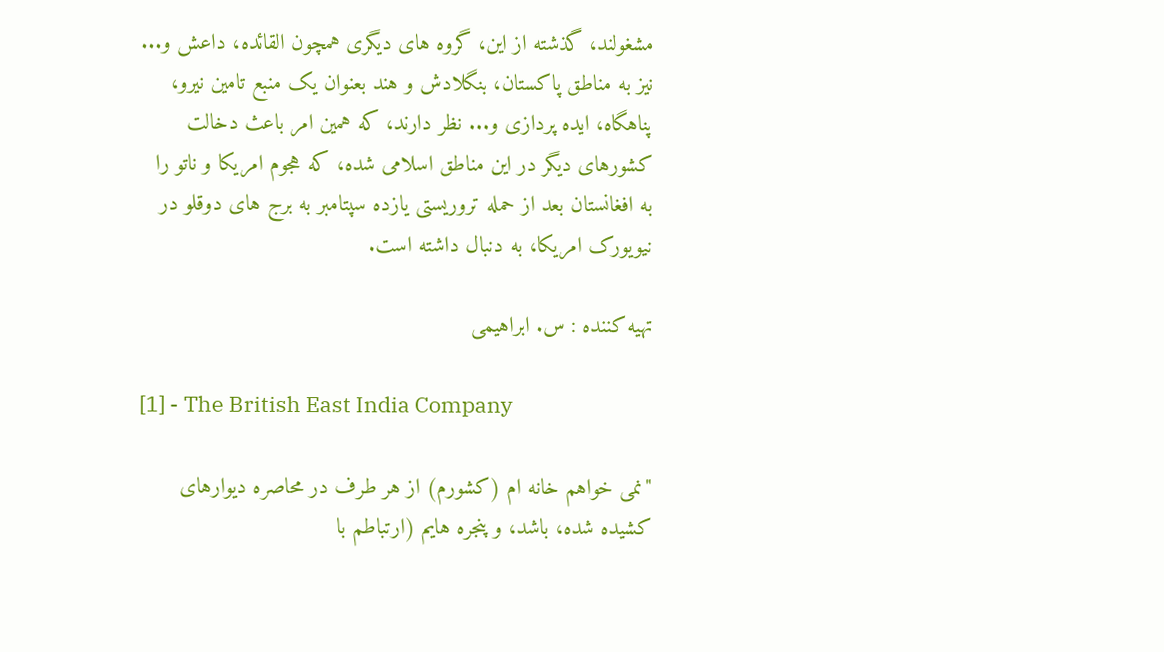مشغولند، گذشته از این، گروه های دیگری همچون القائده، داعش و... نیز به مناطق پاکستان، بنگلادش و هند بعنوان یک منبع تامین نیرو، پناهگاه، ایده پردازی و... نظر دارند، که همین امر باعث دخالت کشورهای دیگر در این مناطق اسلامی شده، که هجوم امریکا و ناتو را به افغانستان بعد از حمله تروریستی یازده سپتامبر به برج های دوقلو در نیویورک امریکا، به دنبال داشته است.

تهیه کننده : س. ابراهیمی

[1] - The British East India Company

"نمی خواهم خانه ام (کشورم) از هر طرف در محاصره دیوارهای کشیده شده، باشد، و پنجره هایم (ارتباطم با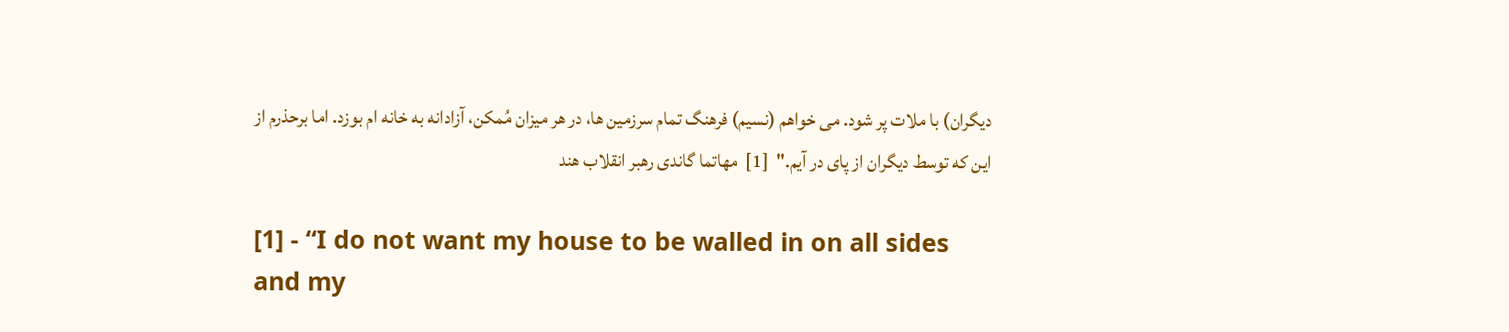دیگران) با ملات پر شود. می خواهم (نسیم) فرهنگ تمام سرزمین ها، در هر میزان مُمکن، آزادانه به خانه ام بوزد. اما برحذرم از این که توسط دیگران از پای در آیم."  [1]  مهاتما گاندی رهبر انقلاب هند

[1] - “I do not want my house to be walled in on all sides and my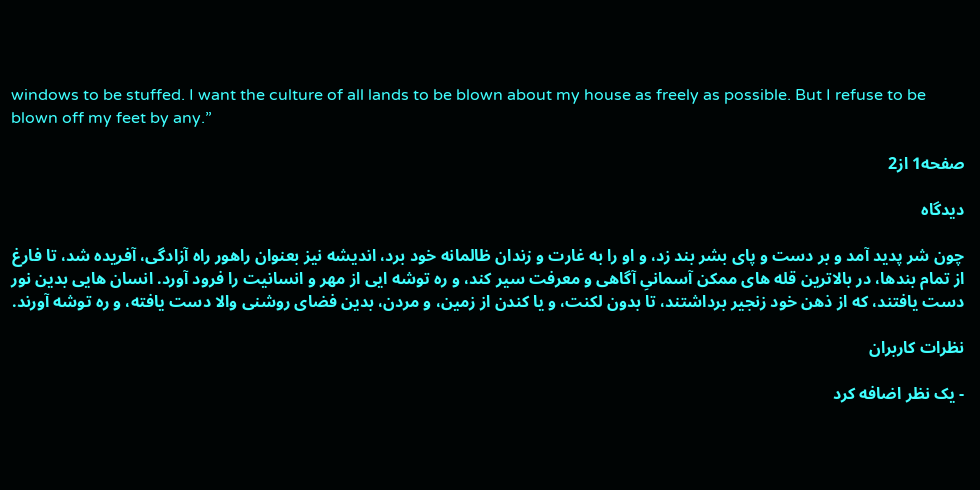windows to be stuffed. I want the culture of all lands to be blown about my house as freely as possible. But I refuse to be blown off my feet by any.”

صفحه1 از2

دیدگاه

چون شر پدید آمد و بر دست و پای بشر بند زد، و او را به غارت و زندان ظالمانه خود برد، اندیشه نیز بعنوان راهور راه آزادگی، آفریده شد، تا فارغ از تمام بندها، در بالاترین قله های ممکن آسمانیِ آگاهی و معرفت سیر کند، و ره توشه ایی از مهر و انسانیت را فرود آورد. انسان هایی بدین نور دست یافتند، که از ذهن خود زنجیر برداشتند، تا بدون لکنت، و یا کندن از زمین، و مردن، بدین فضای روشنی والا دست یافته، و ره توشه آورند.

نظرات کاربران

- یک نظر اضافه کرد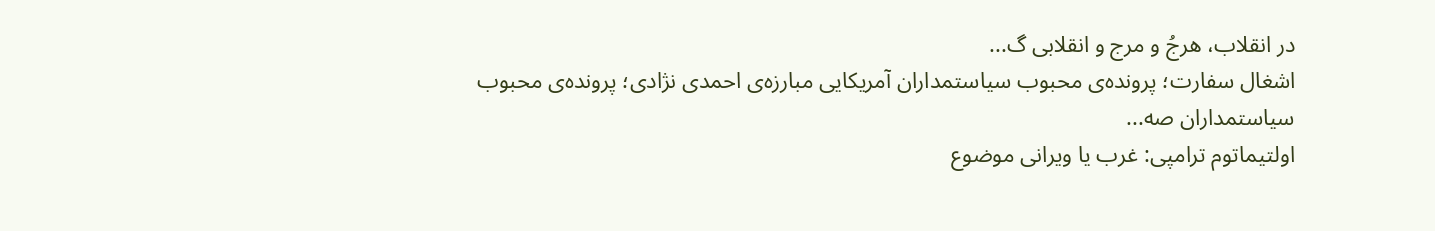در انقلاب، هرجُ و مرج و انقلابی گ...
اشغال سفارت؛ پرونده‌ی محبوب سیاستمداران آمریکایی مبارزه‌ی احمدی نژادی؛ پرونده‌ی محبوب سیاستمداران صه...
اولتیماتوم‌ ترامپی: غرب یا ویرانی موضوع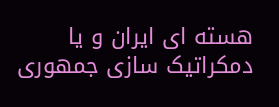هسته ای ایران و یا دمکراتیک سازی جمهوری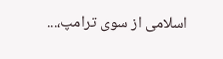اسلامی از سوی ترامپ،...